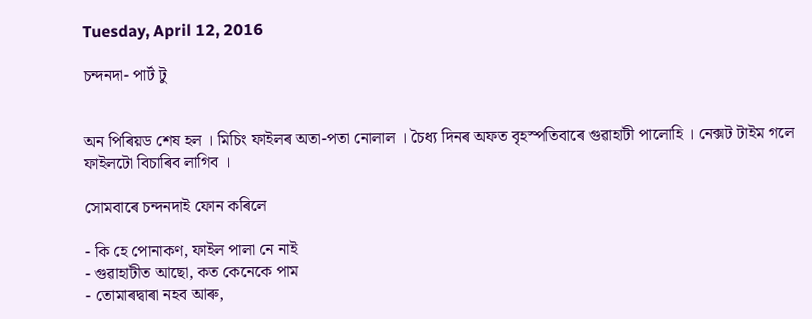Tuesday, April 12, 2016

চন্দনদা- পাৰ্ট টু


অন পিৰিয়ড শেষ হল । মিচিং ফাইলৰ অতা-পতা নোলাল । চৈধ্য দিনৰ অফত বৃহস্পতিবাৰে গুৱাহাটী পালোহি । নেক্সট টাইম গলে ফাইলটো বিচাৰিব লাগিব ।

সোমবাৰে চন্দনদাই ফোন কৰিলে

- কি হে পোনাকণ, ফাইল পালা নে নাই
- গুৱাহাটীত আছো, কত কেনেকে পাম
- তোমাৰদ্বাৰা নহব আৰু,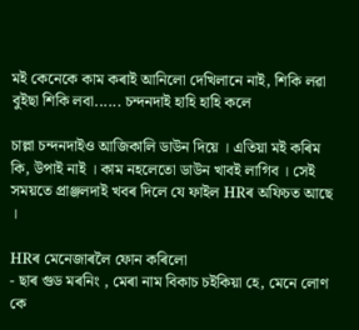মই কেনেকে কাম কৰাই আনিলো দেখিলানে নাই, শিকি লৱা বুইছা শিকি লবা...... চন্দনদাই হাহি হাহি কলে

চাল্লা চন্দনদাইও আজিকালি ডাউন দিয়ে । এতিয়া মই কৰিম কি, উপাই নাই । কাম নহলেতো ডাউন খাবই লাগিব । সেই সময়তে প্ৰাঞ্জলদাই খবৰ দিলে যে ফাইল HRৰ অফিচত আছে ।

HRৰ মেনেজাৰলৈ ফোন কৰিলো
- ছাৰ গুড মৰনিং , মেৰা নাম বিকাচ চইকিয়া হে, মেনে লোণ কে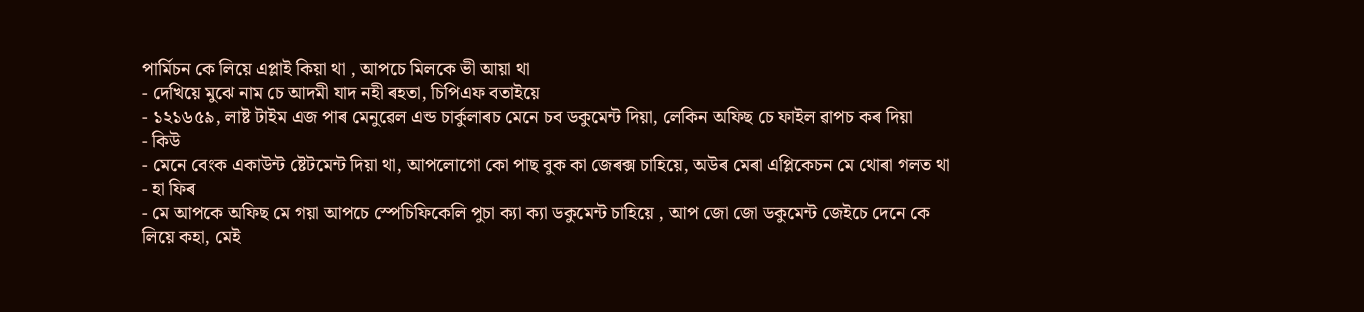পাৰ্মিচন কে লিয়ে এপ্লাই কিয়া থা , আপচে মিলকে ভী আয়া থা
- দেখিয়ে মুঝে নাম চে আদমী যাদ নহী ৰহতা, চিপিএফ বতাইয়ে
- ১২১৬৫৯, লাষ্ট টাইম এজ পাৰ মেনুৱেল এন্ড চাৰ্কুলাৰচ মেনে চব ডকুমেন্ট দিয়া, লেকিন অফিছ চে ফাইল ৱাপচ কৰ দিয়া
- কিউ
- মেনে বেংক একাউন্ট ষ্টেটমেন্ট দিয়া থা, আপলোগো কো পাছ বুক কা জেৰক্স চাহিয়ে, অউৰ মেৰা এপ্লিকেচন মে থোৰা গলত থা
- হা ফিৰ
- মে আপকে অফিছ মে গয়া আপচে স্পেচিফিকেলি পুচা ক্যা ক্যা ডকুমেন্ট চাহিয়ে , আপ জো জো ডকুমেন্ট জেইচে দেনে কে লিয়ে কহা, মেই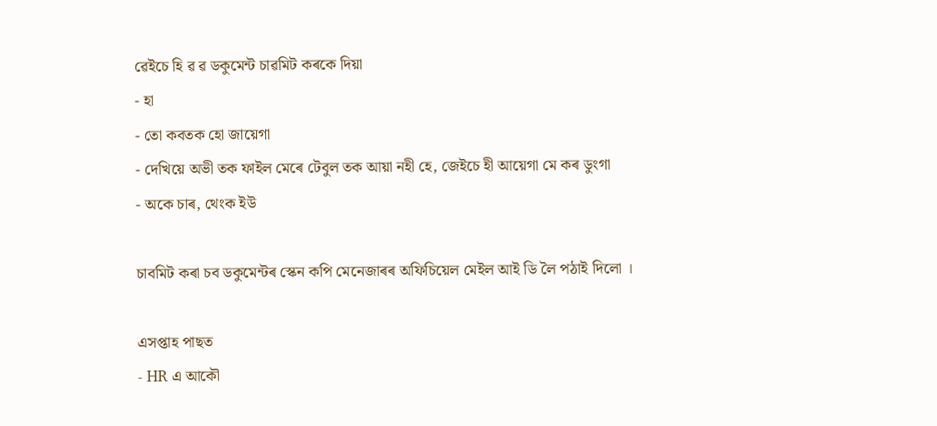ৱেইচে হি ৱ ৱ ডকুমেন্ট চাৱমিট কৰকে দিয়া
- হা
- তো কবতক হো জায়েগা
- দেখিয়ে অভী তক ফাইল মেৰে টেবুল তক আয়া নহী হে, জেইচে হী আয়েগা মে কৰ ডুংগা
- অকে চাৰ, থেংক ইউ

চাবমিট কৰা চব ডকুমেন্টৰ স্কেন কপি মেনেজাৰৰ অফিচিয়েল মেইল আই ডি লৈ পঠাই দিলো ।

এসপ্তাহ পাছত
- HR এ আকৌ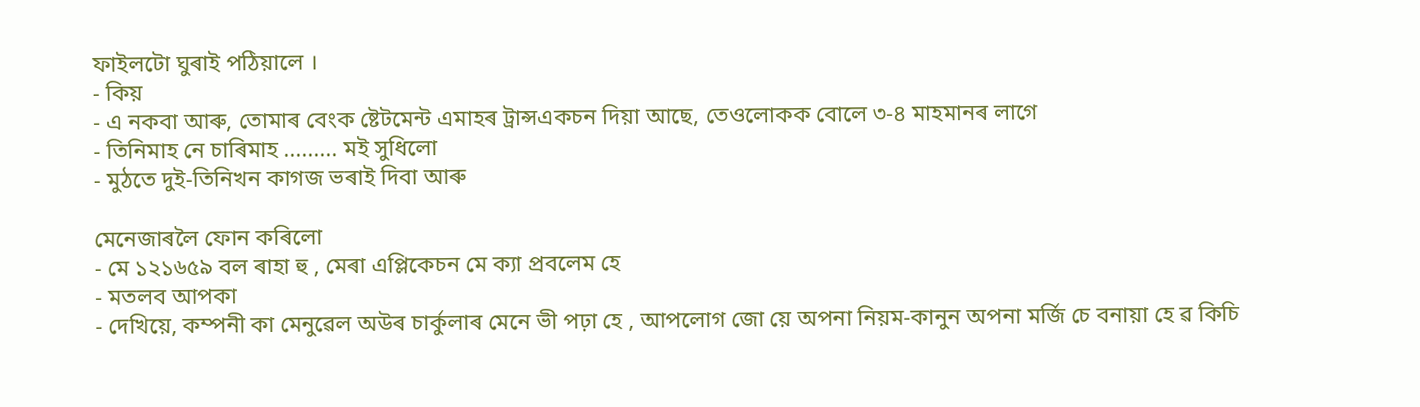ফাইলটো ঘুৰাই পঠিয়ালে ।
- কিয়
- এ নকবা আৰু, তোমাৰ বেংক ষ্টেটমেন্ট এমাহৰ ট্ৰান্সএকচন দিয়া আছে, তেওলোকক বোলে ৩-৪ মাহমানৰ লাগে
- তিনিমাহ নে চাৰিমাহ ......... মই সুধিলো
- মুঠতে দুই-তিনিখন কাগজ ভৰাই দিবা আৰু

মেনেজাৰলৈ ফোন কৰিলো
- মে ১২১৬৫৯ বল ৰাহা হু , মেৰা এপ্লিকেচন মে ক্যা প্ৰবলেম হে
- মতলব আপকা
- দেখিয়ে, কম্পনী কা মেনুৱেল অউৰ চাৰ্কুলাৰ মেনে ভী পঢ়া হে , আপলোগ জো য়ে অপনা নিয়ম-কানুন অপনা মৰ্জি চে বনায়া হে ৱ কিচি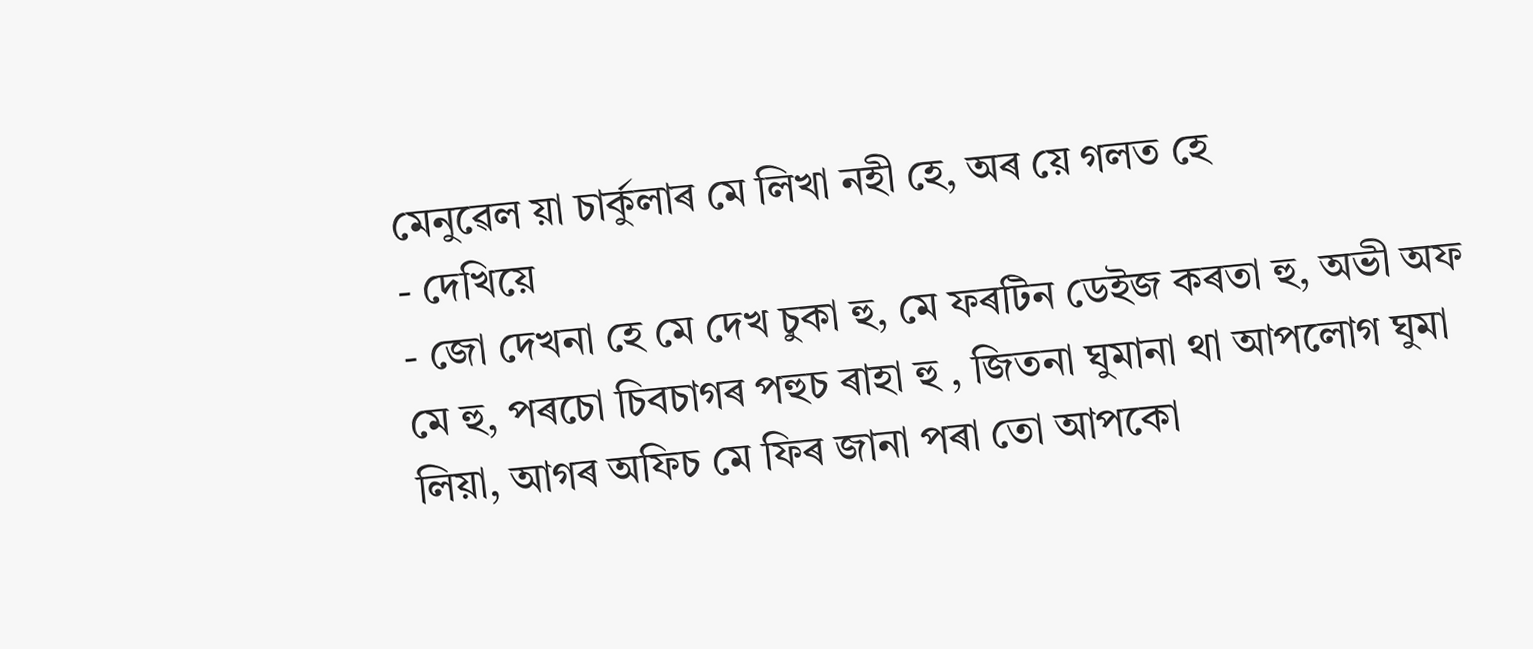মেনুৱেল য়া চাৰ্কুলাৰ মে লিখা নহী হে, অৰ য়ে গলত হে
- দেখিয়ে
- জো দেখনা হে মে দেখ চুকা হু, মে ফৰটিন ডেইজ কৰতা হু, অভী অফ মে হু, পৰচো চিবচাগৰ পহুচ ৰাহা হু , জিতনা ঘুমানা থা আপলোগ ঘুমা লিয়া, আগৰ অফিচ মে ফিৰ জানা পৰা তো আপকো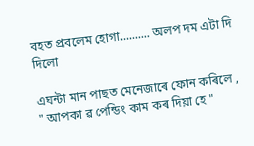বহত প্ৰবলেম হোগা.......... অলপ দম এটা দি দিলো

এঘন্টা মান পাছত মেনেজাৰে ফোন কৰিলে ,
" আপকা ৱ পেন্ডিং কাম কৰ দিয়া হে "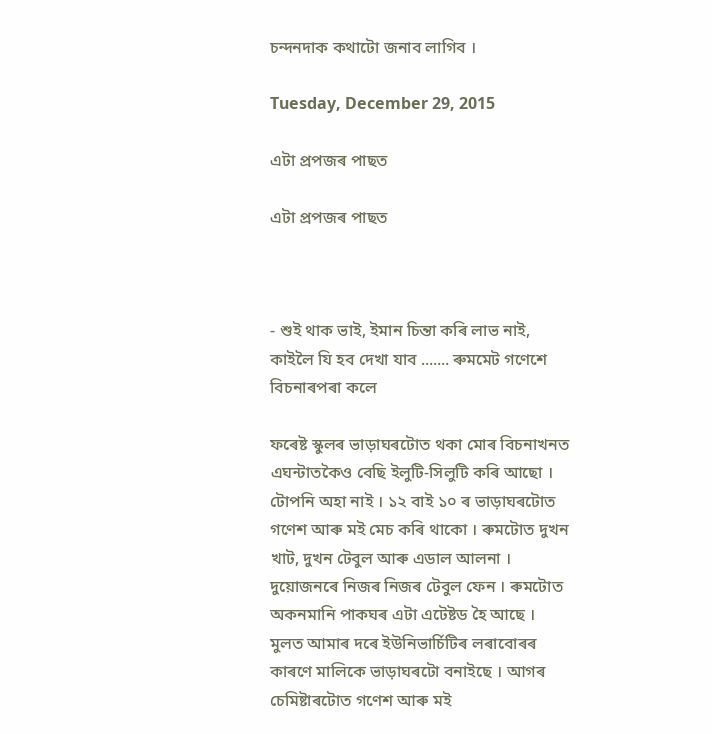চন্দনদাক কথাটো জনাব লাগিব ।

Tuesday, December 29, 2015

এটা প্ৰপজৰ পাছত

এটা প্ৰপজৰ পাছত



- শুই থাক ভাই, ইমান চিন্তা কৰি লাভ নাই, কাইলৈ যি হব দেখা যাব ....... ৰুমমেট গণেশে বিচনাৰপৰা কলে

ফৰেষ্ট স্কুলৰ ভাড়াঘৰটোত থকা মোৰ বিচনাখনত এঘন্টাতকৈও বেছি ইলুটি-সিলুটি কৰি আছো । টোপনি অহা নাই । ১২ বাই ১০ ৰ ভাড়াঘৰটোত গণেশ আৰু মই মেচ কৰি থাকো । ৰুমটোত দুখন খাট, দুখন টেবুল আৰু এডাল আলনা । দুয়োজনৰে নিজৰ নিজৰ টেবুল ফেন । ৰুমটোত অকনমানি পাকঘৰ এটা এটেষ্টড হৈ আছে । মুলত আমাৰ দৰে ইউনিভাৰ্চিটিৰ লৰাবোৰৰ কাৰণে মালিকে ভাড়াঘৰটো বনাইছে । আগৰ চেমিষ্টাৰটোত গণেশ আৰু মই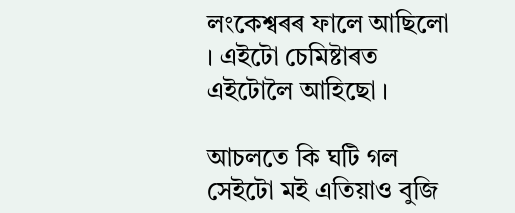লংকেশ্বৰৰ ফালে আছিলো । এইটো চেমিষ্টাৰত এইটোলৈ আহিছো ।

আচলতে কি ঘটি গল সেইটো মই এতিয়াও বুজি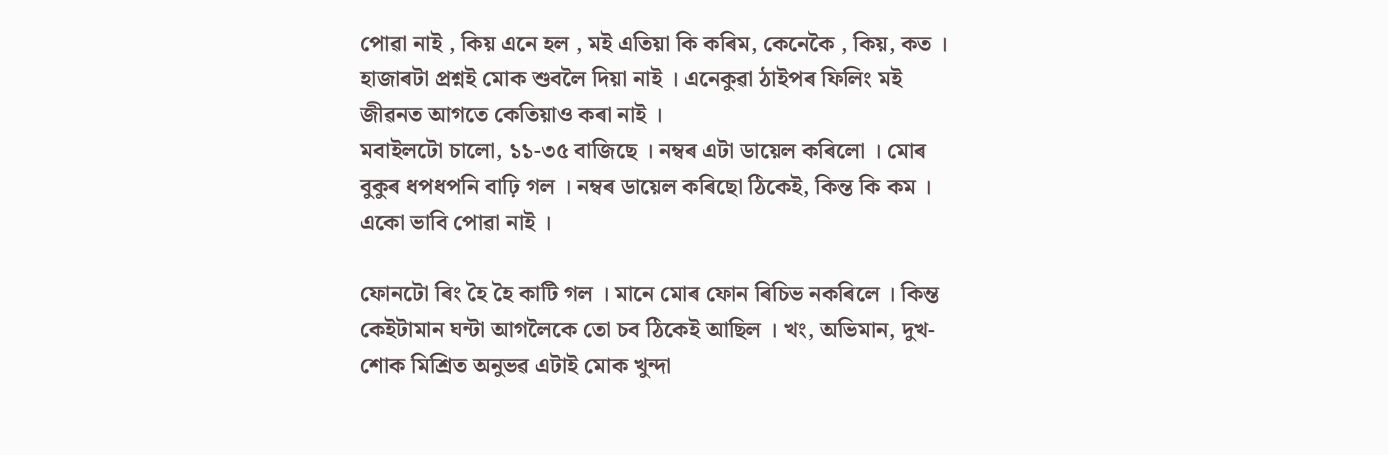পোৱা নাই , কিয় এনে হল , মই এতিয়া কি কৰিম, কেনেকৈ , কিয়, কত । হাজাৰটা প্ৰশ্নই মোক শুবলৈ দিয়া নাই । এনেকুৱা ঠাইপৰ ফিলিং মই জীৱনত আগতে কেতিয়াও কৰা নাই ।
মবাইলটো চালো, ১১-৩৫ বাজিছে । নম্বৰ এটা ডায়েল কৰিলো । মোৰ বুকুৰ ধপধপনি বাঢ়ি গল । নম্বৰ ডায়েল কৰিছো ঠিকেই, কিন্ত কি কম । একো ভাবি পোৱা নাই ।

ফোনটো ৰিং হৈ হৈ কাটি গল । মানে মোৰ ফোন ৰিচিভ নকৰিলে । কিম্ত কেইটামান ঘন্টা আগলৈকে তো চব ঠিকেই আছিল । খং, অভিমান, দুখ-শোক মিশ্ৰিত অনুভৱ এটাই মোক খুন্দা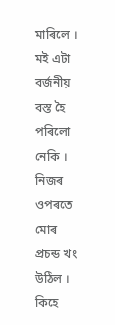মাৰিলে । মই এটা বৰ্জনীয় বস্ত হৈ পৰিলো নেকি । নিজৰ ওপৰতে মোৰ প্ৰচন্ড খং উঠিল । কিহে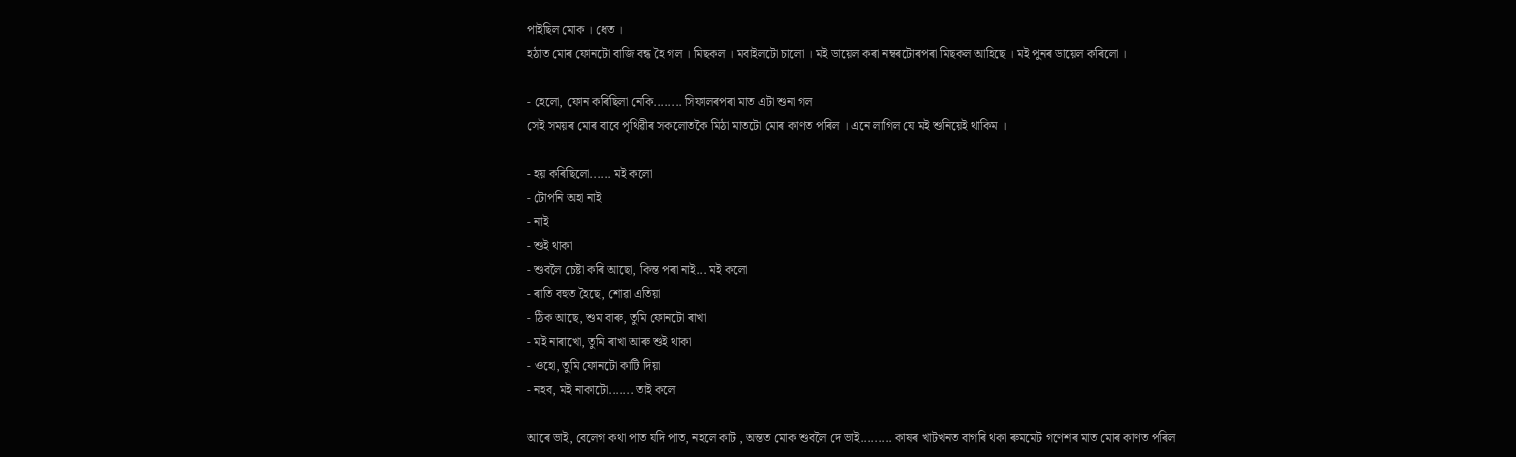পাইছিল মোক । ধেত ।
হঠাত মোৰ ফোনটো বাজি বন্ধ হৈ গল । মিছকল । মবাইলটো চালো । মই ডায়েল কৰা নম্বৰটোৰপৰা মিছকল আহিছে । মই পুনৰ ডায়েল কৰিলো ।

- হেলো, ফোন কৰিছিলা নেকি........ সিফালৰপৰা মাত এটা শুনা গল
সেই সময়ৰ মোৰ বাবে পৃথিৱীৰ সকলোতকৈ মিঠা মাতটো মোৰ কাণত পৰিল । এনে লাগিল যে মই শুনিয়েই থাকিম ।

- হয় কৰিছিলো...... মই কলো
- টোপনি অহা নাই
- নাই
- শুই থাকা
- শুবলৈ চেষ্টা কৰি আছো, কিন্ত পৰা নাই... মই কলো
- ৰাতি বহুত হৈছে, শোৱা এতিয়া
- ঠিক আছে, শুম বাৰু, তুমি ফোনটো ৰাখা
- মই নাৰাখো, তুমি ৰাখা আৰু শুই থাকা
- ওহো, তুমি ফোনটো কাটি দিয়া
- নহব, মই নাকাটো....... তাই কলে

আৰে ভাই, বেলেগ কথা পাত যদি পাত, নহলে কাট , অন্তত মোক শুবলৈ দে ভাই......... কাষৰ খাটখনত বাগৰি থকা ৰুমমেট গণেশৰ মাত মোৰ কাণত পৰিল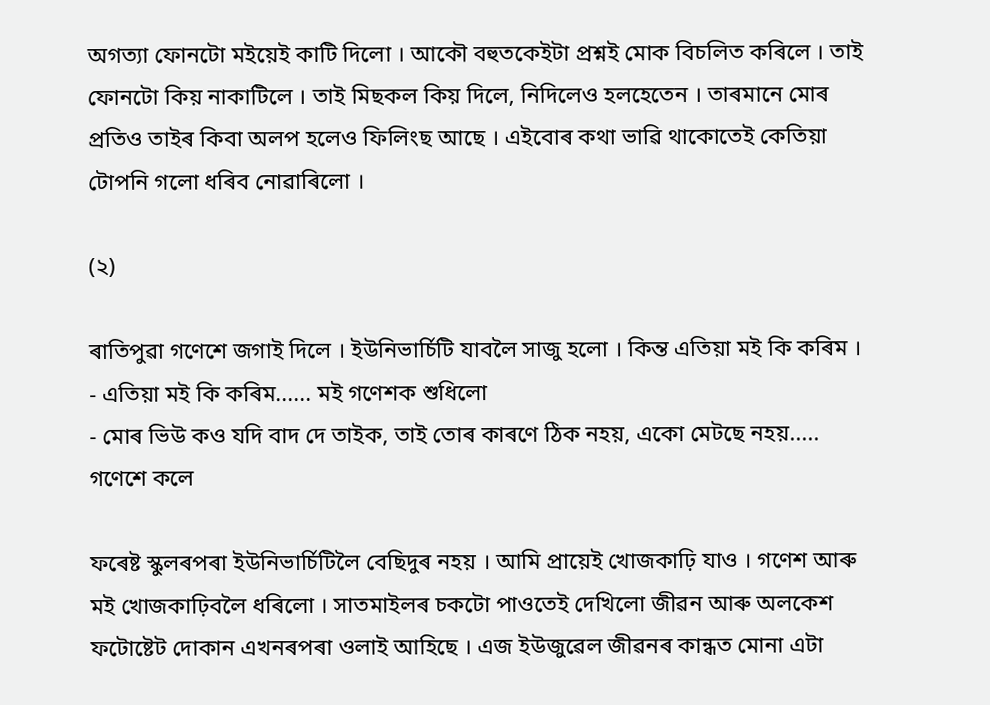অগত্যা ফোনটো মইয়েই কাটি দিলো । আকৌ বহুতকেইটা প্ৰশ্নই মোক বিচলিত কৰিলে । তাই ফোনটো কিয় নাকাটিলে । তাই মিছকল কিয় দিলে, নিদিলেও হলহেতেন । তাৰমানে মোৰ প্ৰতিও তাইৰ কিবা অলপ হলেও ফিলিংছ আছে । এইবোৰ কথা ভাৱি থাকোতেই কেতিয়া টোপনি গলো ধৰিব নোৱাৰিলো ।

(২)

ৰাতিপুৱা গণেশে জগাই দিলে । ইউনিভাৰ্চিটি যাবলৈ সাজু হলো । কিন্ত এতিয়া মই কি কৰিম ।
- এতিয়া মই কি কৰিম...... মই গণেশক শুধিলো
- মোৰ ভিউ কও যদি বাদ দে তাইক, তাই তোৰ কাৰণে ঠিক নহয়, একো মেটছে নহয়..... গণেশে কলে

ফৰেষ্ট স্কুলৰপৰা ইউনিভাৰ্চিটিলৈ বেছিদুৰ নহয় । আমি প্ৰায়েই খোজকাঢ়ি যাও । গণেশ আৰু মই খোজকাঢ়িবলৈ ধৰিলো । সাতমাইলৰ চকটো পাওতেই দেখিলো জীৱন আৰু অলকেশ ফটোষ্টেট দোকান এখনৰপৰা ওলাই আহিছে । এজ ইউজুৱেল জীৱনৰ কান্ধত মোনা এটা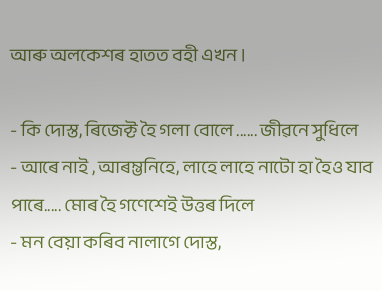আৰু অলকেশৰ হাতত বহী এখন ।

- কি দোস্ত, ৰিজেক্ট হৈ গলা বোলে ...... জীৱনে সুধিলে
- আৰে নাই , আৰম্ভনিহে, লাহে লাহে নাটো হা হৈও যাব পাৰে..... মোৰ হৈ গণেশেই উত্তৰ দিলে
- মন বেয়া কৰিব নালাগে দোস্ত,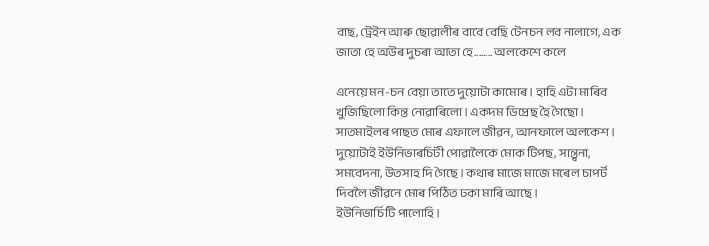বাছ, ট্ৰেইন আৰু ছোৱালীৰ বাবে বেছি টেনচন লব নালাগে, এক জাতা হে অউৰ দুচৰা আতা হে........ অলকেশে কলে

এনেয়ে মন-চন বেয়া তাতে দুয়োটা কামোৰ । হাহি এটা মাৰিব খুজিছিলো কিন্ত নোৱাৰিলো । একদম ডিপ্ৰেছ হৈ গৈছো ।
সাতমাইলৰ পাছত মোৰ এফালে জীৱন, আনফালে অলকেশ । দুয়োটাই ইউনিভাৰচিটী পোৱালৈকে মোক টিপছ, সান্ত্বনা, সমবেদনা, উতসাহ দি গৈছে । কথাৰ মাজে মাজে মৰেল চাপৰ্ট দিবলৈ জীৱনে মোৰ পিঠিত ঢকা মাৰি আছে ।
ইউনিভাৰ্চিটি পালোহি ।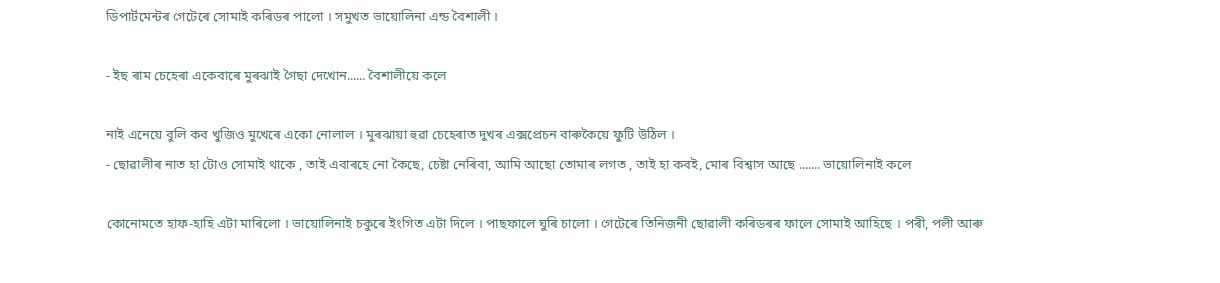ডিপাৰ্টমেন্টৰ গেটেৰে সোমাই কৰিডৰ পালো । সমুখত ভায়োলিনা এন্ড বৈশালী ।

- ইছ ৰাম চেহেৰা একেবাৰে মুৰঝাই গৈছা দেখোন...... বৈশালীয়ে কলে

নাই এনেয়ে বুলি কব খুজিও মুখেৰে একো নোলাল । মুৰঝায়া হুৱা চেহেৰাত দুখৰ এক্সপ্ৰেচন বাৰুকৈয়ে ফুটি উঠিল ।
- ছোৱালীৰ নাত হা টোও সোমাই থাকে , তাই এবাৰহে নো কৈছে, চেষ্টা নেৰিবা, আমি আছো তোমাৰ লগত , তাই হা কবই, মোৰ বিশ্বাস আছে ....... ভায়োলিনাই কলে

কোনোমতে হাফ-হাহি এটা মাৰিলো । ভায়োলিনাই চকুৰে ইংগিত এটা দিলে । পাছফালে ঘুৰি চালো । গেটেৰে তিনিজনী ছোৱালী কৰিডৰৰ ফালে সোমাই আহিছে । পৰী, পলী আৰু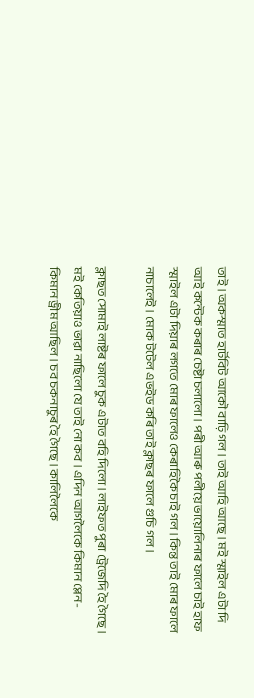তাই । অকস্মাত হাৰ্টবিট আকৌ বাঢ়ি গল । তাই আহি আছে । মই স্মাইল এটা দি আই কন্টেক কৰাৰ চেষ্টা চলালো । পৰী আৰু পলীয়ে ভায়োলিনাৰ ফালে চাই হাফ স্মাইল এটা দিয়াৰ লগতে মোৰ ফালেও কেৰাহিকৈ চাই গল । কিন্ত তাই মোৰ ফালে নাচালেই । মোক টটেল এভইড কৰি তাই ক্লাছৰ ফালে গুচি গল ।

ক্লাছত সোমাই লাষ্টৰ ফালে চুক এটাত বহি দিলো । লাইফত পুৰা ট্ৰেজেদি হৈ গৈছে । মই কেতিয়াও ভাৱা নাছিলো যে তাই নো কব । এদিন আগলৈকে কিমান প্লেন-কিমান ড্ৰীম আছিল । চব চকনাচুৰ হৈ গৈছে । কালিলৈকে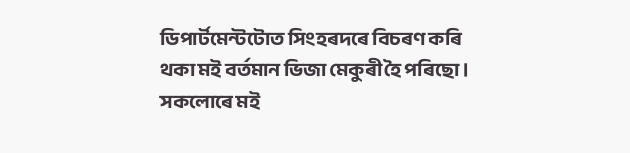ডিপাৰ্টমেন্টটোত সিংহৰদৰে বিচৰণ কৰি থকা মই বৰ্তমান ভিজা মেকুৰী হৈ পৰিছো । সকলোৰে মই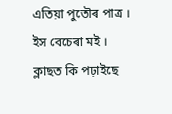এতিয়া পুতৌৰ পাত্ৰ । ইস বেচেৰা মই । ক্লাছত কি পঢ়াইছে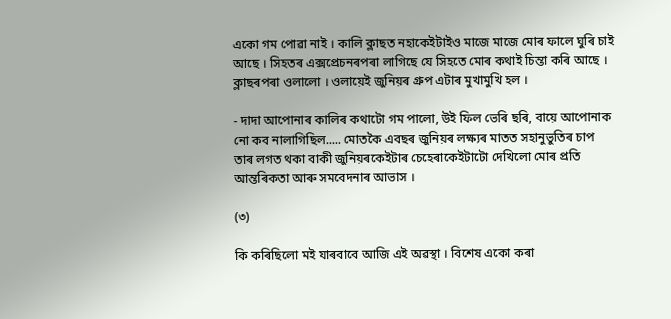একো গম পোৱা নাই । কালি ক্লাছত নহাকেইটাইও মাজে মাজে মোৰ ফালে ঘুৰি চাই আছে । সিহতৰ এক্সপ্ৰেচনৰপৰা লাগিছে যে সিহতে মোৰ কথাই চিন্তা কৰি আছে ।
ক্লাছৰপৰা ওলালো । ওলায়েই জুনিয়ৰ গ্ৰুপ এটাৰ মুখামুখি হল ।

- দাদা আপোনাৰ কালিৰ কথাটো গম পালো, উই ফিল ভেৰি ছৰি, বায়ে আপোনাক নো কব নালাগিছিল..... মোতকৈ এবছৰ জুনিয়ৰ লক্ষ্যৰ মাতত সহানুভুতিৰ চাপ
তাৰ লগত থকা বাকী জুনিয়ৰকেইটাৰ চেহেৰাকেইটাটো দেখিলো মোৰ প্ৰতি আন্তৰিকতা আৰু সমবেদনাৰ আভাস ।

(৩)

কি কৰিছিলো মই যাৰবাবে আজি এই অৱস্থা । বিশেষ একো কৰা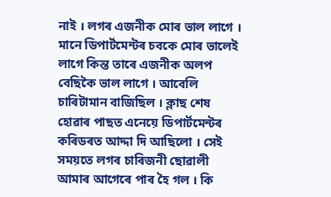নাই । লগৰ এজনীক মোৰ ভাল লাগে । মানে ডিপাৰ্টমেন্টৰ চবকে মোৰ ভালেই লাগে কিন্ত তাৰে এজনীক অলপ বেছিকৈ ভাল লাগে । আবেলি চাৰিটামান বাজিছিল । ক্লাছ শেষ হোৱাৰ পাছত এনেয়ে ডিপাৰ্টমেন্টৰ কৰিডৰত আদ্দা দি আছিলো । সেই সময়তে লগৰ চাৰিজনী ছোৱালী আমাৰ আগেৰে পাৰ হৈ গল । কি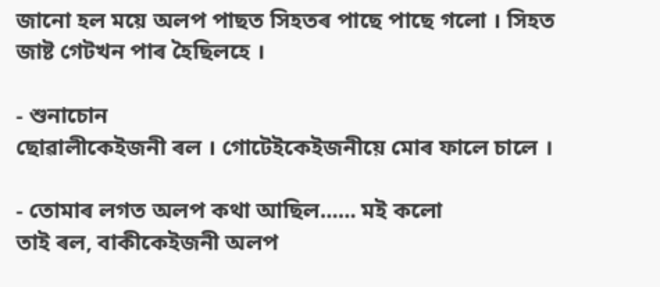জানো হল ময়ে অলপ পাছত সিহতৰ পাছে পাছে গলো । সিহত জাষ্ট গেটখন পাৰ হৈছিলহে ।

- শুনাচোন
ছোৱালীকেইজনী ৰল । গোটেইকেইজনীয়ে মোৰ ফালে চালে ।

- তোমাৰ লগত অলপ কথা আছিল...... মই কলো
তাই ৰল, বাকীকেইজনী অলপ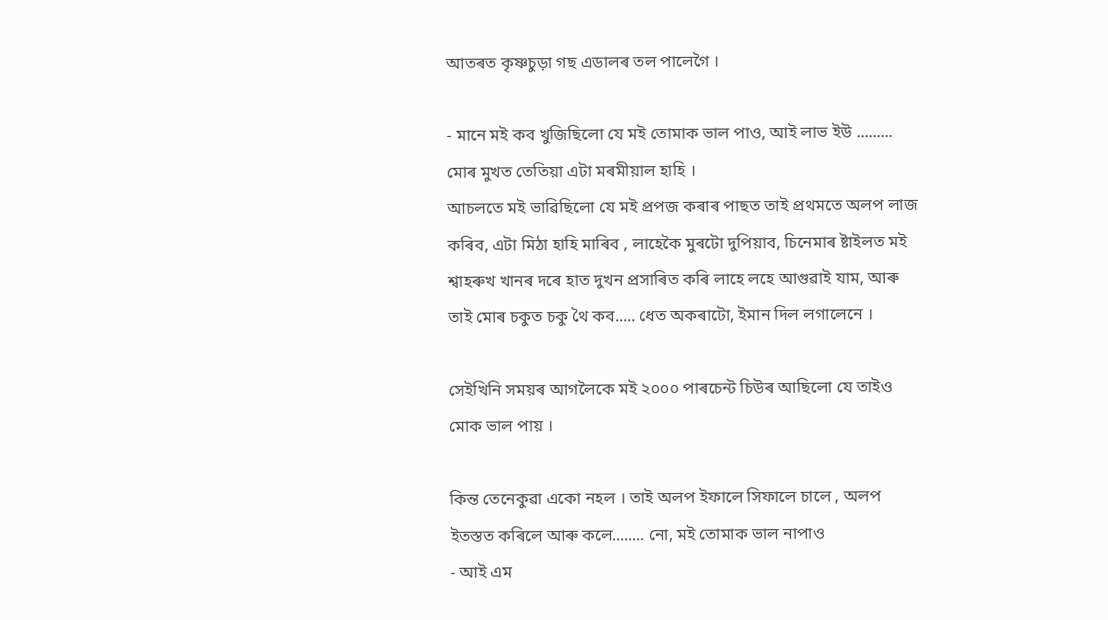আতৰত কৃষ্ণচুড়া গছ এডালৰ তল পালেগৈ ।

- মানে মই কব খুজিছিলো যে মই তোমাক ভাল পাও, আই লাভ ইউ ......... মোৰ মুখত তেতিয়া এটা মৰমীয়াল হাহি ।
আচলতে মই ভাৱিছিলো যে মই প্ৰপজ কৰাৰ পাছত তাই প্ৰথমতে অলপ লাজ কৰিব, এটা মিঠা হাহি মাৰিব , লাহেকৈ মুৰটো দুপিয়াব, চিনেমাৰ ষ্টাইলত মই শ্বাহৰুখ খানৰ দৰে হাত দুখন প্ৰসাৰিত কৰি লাহে লহে আগুৱাই যাম, আৰু তাই মোৰ চকুত চকু থৈ কব..... ধেত অকৰাটো, ইমান দিল লগালেনে ।

সেইখিনি সময়ৰ আগলৈকে মই ২০০০ পাৰচেন্ট চিউৰ আছিলো যে তাইও মোক ভাল পায় ।

কিন্ত তেনেকুৱা একো নহল । তাই অলপ ইফালে সিফালে চালে , অলপ ইতস্তত কৰিলে আৰু কলে........ নো, মই তোমাক ভাল নাপাও
- আই এম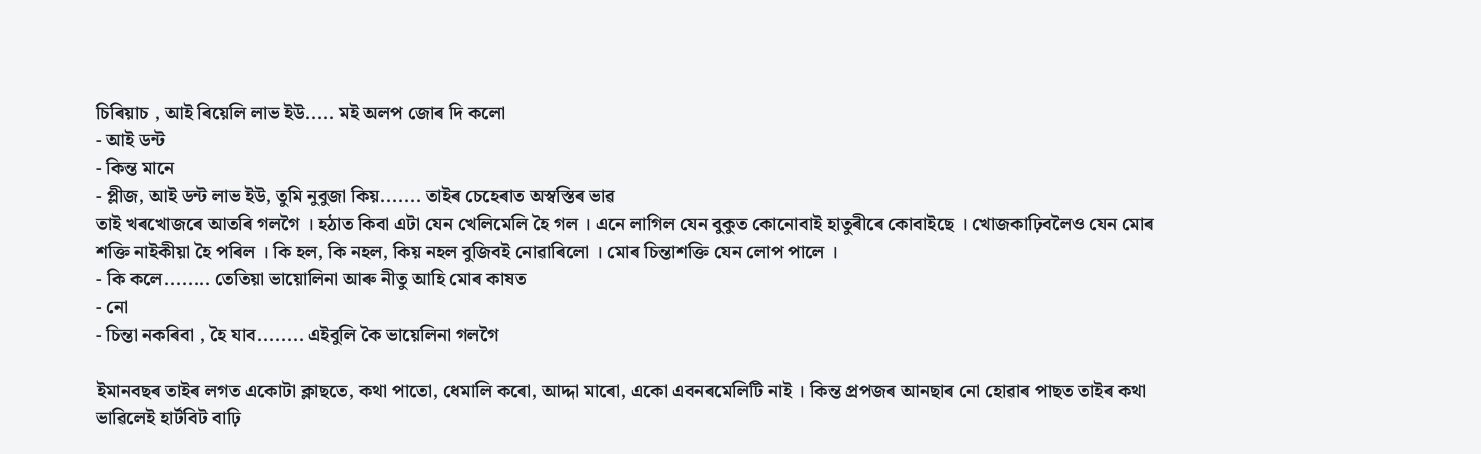চিৰিয়াচ , আই ৰিয়েলি লাভ ইউ..... মই অলপ জোৰ দি কলো
- আই ডন্ট
- কিন্ত মানে
- প্লীজ, আই ডন্ট লাভ ইউ, তুমি নুবুজা কিয়....... তাইৰ চেহেৰাত অস্বস্তিৰ ভাৱ
তাই খৰখোজৰে আতৰি গলগৈ । হঠাত কিবা এটা যেন খেলিমেলি হৈ গল । এনে লাগিল যেন বুকুত কোনোবাই হাতুৰীৰে কোবাইছে । খোজকাঢ়িবলৈও যেন মোৰ শক্তি নাইকীয়া হৈ পৰিল । কি হল, কি নহল, কিয় নহল বুজিবই নোৱাৰিলো । মোৰ চিন্তাশক্তি যেন লোপ পালে ।
- কি কলে........ তেতিয়া ভায়োলিনা আৰু নীতু আহি মোৰ কাষত
- নো
- চিন্তা নকৰিবা , হৈ যাব........ এইবুলি কৈ ভায়েলিনা গলগৈ

ইমানবছৰ তাইৰ লগত একোটা ক্লাছতে, কথা পাতো, ধেমালি কৰো, আদ্দা মাৰো, একো এবনৰমেলিটি নাই । কিন্ত প্ৰপজৰ আনছাৰ নো হোৱাৰ পাছত তাইৰ কথা ভাৱিলেই হাৰ্টবিট বাঢ়ি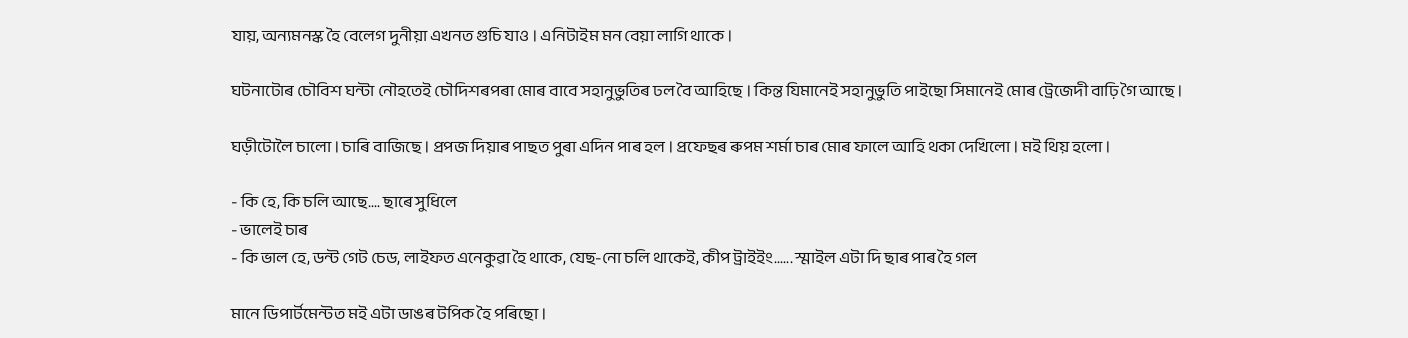যায়, অন্যমনস্ক হৈ বেলেগ দুনীয়া এখনত গুচি যাও । এনিটাইম মন বেয়া লাগি থাকে ।

ঘটনাটোৰ চৌবিশ ঘন্টা নৌহতেই চৌদিশৰপৰা মোৰ বাবে সহানুভুতিৰ ঢল বৈ আহিছে । কিন্ত যিমানেই সহানুভুতি পাইছো সিমানেই মোৰ ট্ৰেজেদী বাঢ়ি গৈ আছে ।

ঘড়ীটোলৈ চালো । চাৰি বাজিছে । প্ৰপজ দিয়াৰ পাছত পুৰা এদিন পাৰ হল । প্ৰফেছৰ ৰুপম শৰ্মা চাৰ মোৰ ফালে আহি থকা দেখিলো । মই থিয় হলো ।

- কি হে, কি চলি আছে.... ছাৰে সুধিলে
- ভালেই চাৰ
- কি ভাল হে, ডন্ট গেট চেড, লাইফত এনেকুৱা হৈ থাকে, যেছ-নো চলি থাকেই, কীপ ট্ৰাইইং...... স্মাইল এটা দি ছাৰ পাৰ হৈ গল

মানে ডিপাৰ্টমেন্টত মই এটা ডাঙৰ টপিক হৈ পৰিছো ।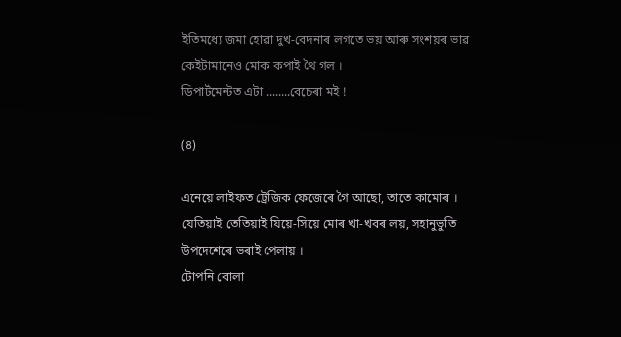ইতিমধ্যে জমা হোৱা দুখ-বেদনাৰ লগতে ভয় আৰু সংশয়ৰ ভাৱ কেইটামানেও মোক কপাই থৈ গল ।
ডিপাৰ্টমেন্টত এটা ........বেচেৰা মই !

(৪)

এনেয়ে লাইফত ট্ৰেজিক ফেজেৰে গৈ আছো, তাতে কামোৰ । যেতিয়াই তেতিয়াই যিয়ে-সিয়ে মোৰ খা-খবৰ লয়, সহানুভুতি উপদেশেৰে ভৰাই পেলায় ।
টোপনি বোলা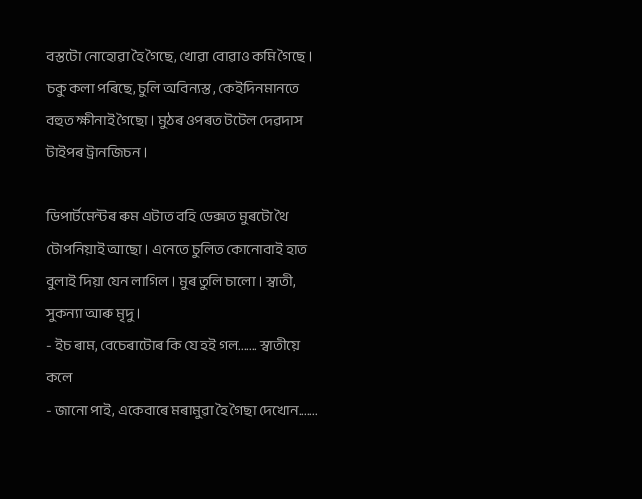বস্তটো নোহোৱা হৈ গৈছে, খোৱা বোৱাও কমি গৈছে । চকু কলা পৰিছে, চুলি অবিন্যস্ত , কেইদিনমানতে বহুত ক্ষীনাই গৈছো । মুঠৰ ওপৰত টটেল দেৱদাস টাইপৰ ট্ৰানজিচন ।

ডিপাৰ্টমেন্টৰ ৰুম এটাত বহি ডেক্সত মুৰটো থৈ টোপনিয়াই আছো । এনেতে চুলিত কোনোবাই হাত বুলাই দিয়া যেন লাগিল । মুৰ তুলি চালো । স্বাতী, সুকন্যা আৰু মৃদু ।
- ইচ ৰাম, বেচেৰাটোৰ কি যে হই গল....... স্বাতীয়ে কলে
- জানো পাই, একেবাৰে মৰামুৱা হৈ গৈছা দেখোন.......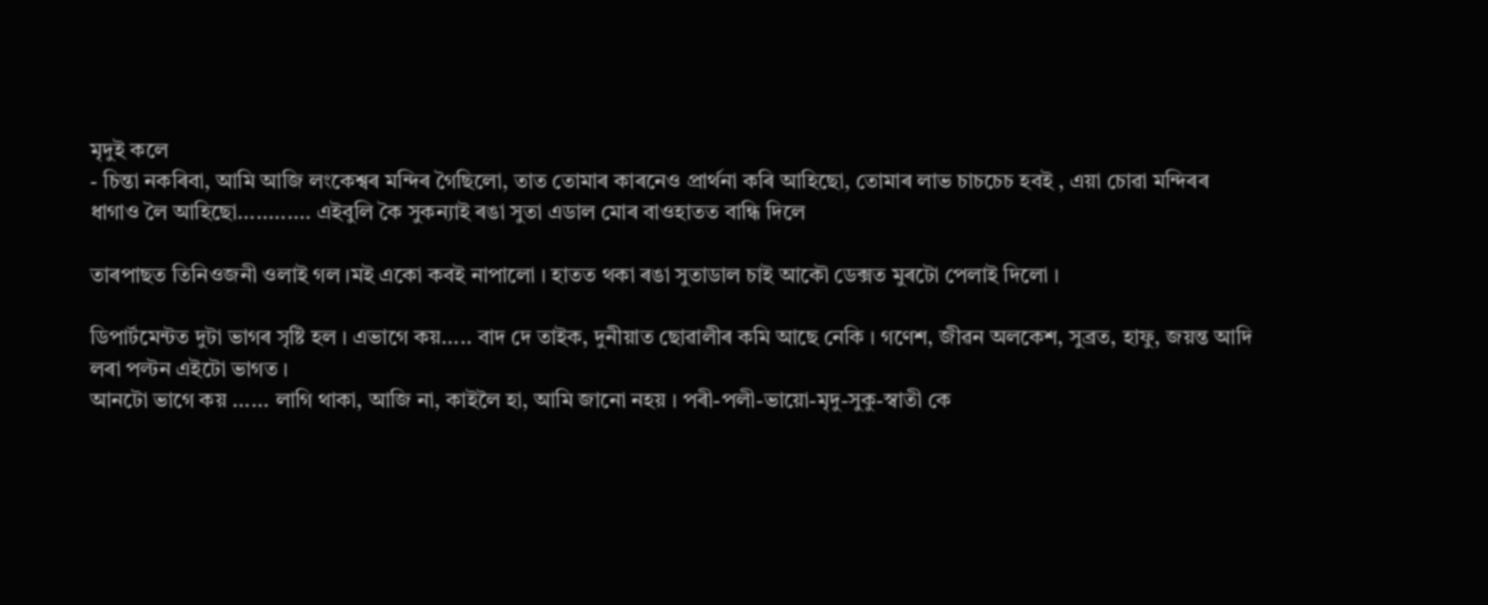মৃদুই কলে
- চিন্তা নকৰিবা, আমি আজি লংকেশ্বৰ মন্দিৰ গৈছিলো, তাত তোমাৰ কাৰনেও প্ৰাৰ্থনা কৰি আহিছো, তোমাৰ লাভ চাচচেচ হবই , এয়া চোৱা মন্দিৰৰ ধাগাও লৈ আহিছো............ এইবুলি কৈ সুকন্যাই ৰঙা সুতা এডাল মোৰ বাওহাতত বান্ধি দিলে

তাৰপাছত তিনিওজনী ওলাই গল ।মই একো কবই নাপালো । হাতত থকা ৰঙা সুতাডাল চাই আকৌ ডেক্সত মুৰটো পেলাই দিলো ।

ডিপাৰ্টমেন্টত দুটা ভাগৰ সৃষ্টি হল । এভাগে কয়..... বাদ দে তাইক, দুনীয়াত ছোৱালীৰ কমি আছে নেকি । গণেশ, জীৱন অলকেশ, সুব্ৰত, হাফু, জয়ন্ত আদি লৰা পল্টন এইটো ভাগত ।
আনটো ভাগে কয় ...... লাগি থাকা, আজি না, কাইলৈ হা, আমি জানো নহয় । পৰী-পলী-ভায়ো-মৃদু-সুকু-স্বাতী কে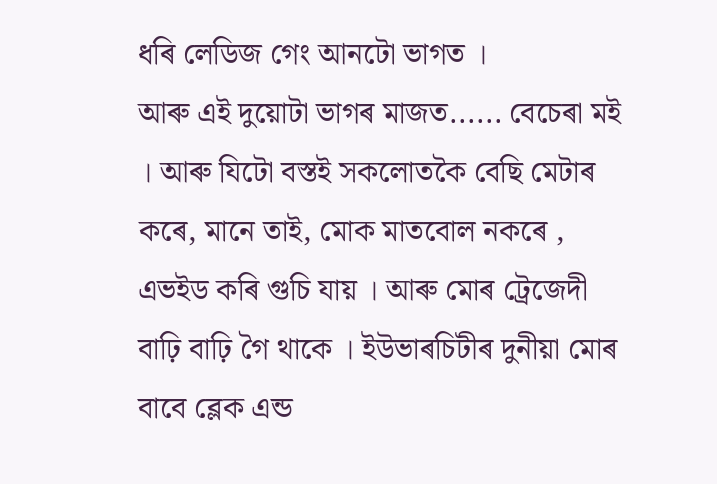ধৰি লেডিজ গেং আনটো ভাগত ।
আৰু এই দুয়োটা ভাগৰ মাজত...... বেচেৰা মই । আৰু যিটো বস্তই সকলোতকৈ বেছি মেটাৰ কৰে, মানে তাই, মোক মাতবোল নকৰে , এভইড কৰি গুচি যায় । আৰু মোৰ ট্ৰেজেদী বাঢ়ি বাঢ়ি গৈ থাকে । ইউভাৰচিটীৰ দুনীয়া মোৰ বাবে ব্লেক এন্ড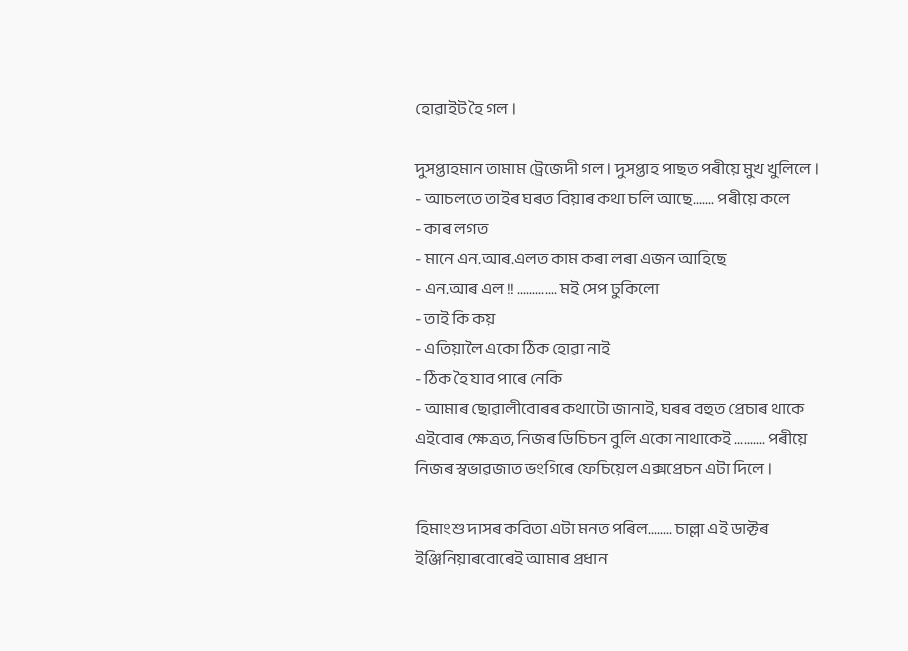হোৱাইট হৈ গল ।

দুসপ্তাহমান তামাম ট্ৰেজেদী গল । দুসপ্তাহ পাছত পৰীয়ে মুখ খুলিলে ।
- আচলতে তাইৰ ঘৰত বিয়াৰ কথা চলি আছে....... পৰীয়ে কলে
- কাৰ লগত
- মানে এন.আৰ.এলত কাম কৰা লৰা এজন আহিছে
- এন.আৰ এল !! ............. মই সেপ ঢুকিলো
- তাই কি কয়
- এতিয়ালৈ একো ঠিক হোৱা নাই
- ঠিক হৈ যাব পাৰে নেকি
- আমাৰ ছোৱালীবোৰৰ কথাটো জানাই, ঘৰৰ বহুত প্ৰেচাৰ থাকে এইবোৰ ক্ষেত্ৰত, নিজৰ ডিচিচন বুলি একো নাথাকেই .......... পৰীয়ে নিজৰ স্বভাৱজাত ভংগিৰে ফেচিয়েল এক্সপ্ৰেচন এটা দিলে ।

হিমাংশু দাসৰ কবিতা এটা মনত পৰিল........ চাল্লা এই ডাক্টৰ ইঞ্জিনিয়াৰবোৰেই আমাৰ প্ৰধান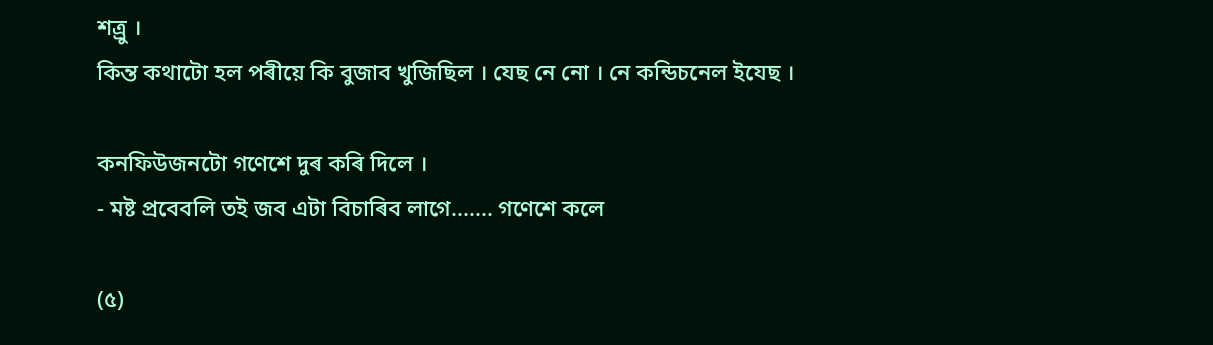শত্ৰ্ৰু ।
কিন্ত কথাটো হল পৰীয়ে কি বুজাব খুজিছিল । যেছ নে নো । নে কন্ডিচনেল ইযেছ ।

কনফিউজনটো গণেশে দুৰ কৰি দিলে ।
- মষ্ট প্ৰবেবলি তই জব এটা বিচাৰিব লাগে....... গণেশে কলে

(৫)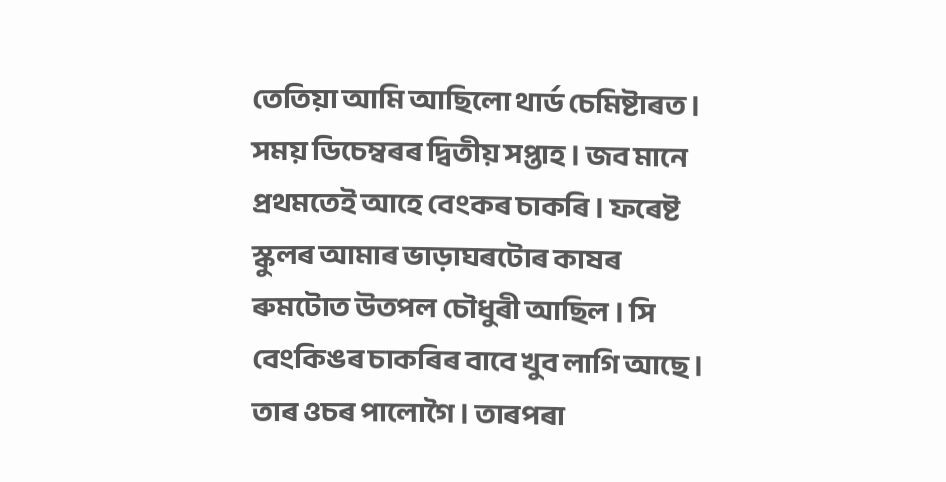তেতিয়া আমি আছিলো থাৰ্ড চেমিষ্টাৰত । সময় ডিচেম্বৰৰ দ্বিতীয় সপ্তাহ । জব মানে প্ৰথমতেই আহে বেংকৰ চাকৰি । ফৰেষ্ট স্কুলৰ আমাৰ ভাড়াঘৰটোৰ কাষৰ ৰুমটোত উতপল চৌধুৰী আছিল । সি বেংকিঙৰ চাকৰিৰ বাবে খুব লাগি আছে । তাৰ ওচৰ পালোগৈ । তাৰপৰা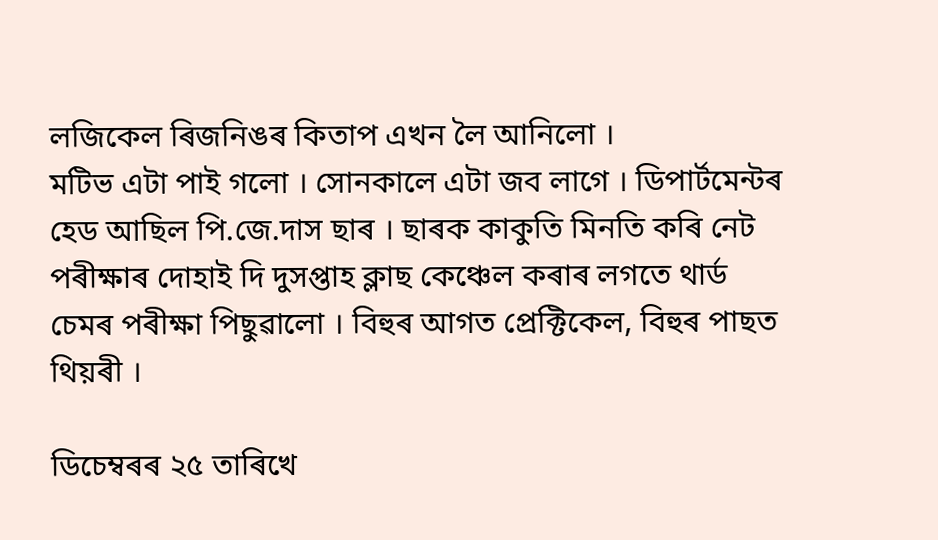লজিকেল ৰিজনিঙৰ কিতাপ এখন লৈ আনিলো ।
মটিভ এটা পাই গলো । সোনকালে এটা জব লাগে । ডিপাৰ্টমেন্টৰ হেড আছিল পি.জে.দাস ছাৰ । ছাৰক কাকুতি মিনতি কৰি নেট পৰীক্ষাৰ দোহাই দি দুসপ্তাহ ক্লাছ কেঞ্চেল কৰাৰ লগতে থাৰ্ড চেমৰ পৰীক্ষা পিছুৱালো । বিহুৰ আগত প্ৰেক্টিকেল, বিহুৰ পাছত থিয়ৰী ।

ডিচেম্বৰৰ ২৫ তাৰিখে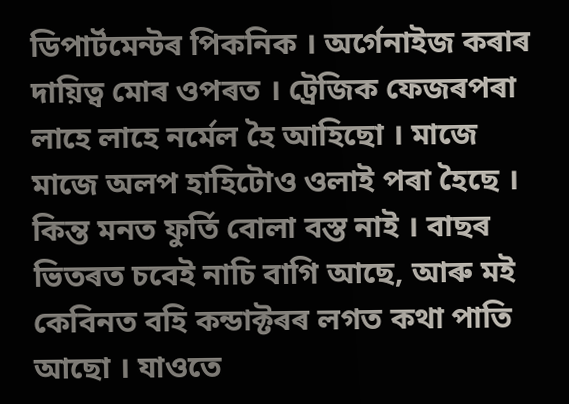ডিপাৰ্টমেন্টৰ পিকনিক । অৰ্গেনাইজ কৰাৰ দায়িত্ব মোৰ ওপৰত । ট্ৰেজিক ফেজৰপৰা লাহে লাহে নৰ্মেল হৈ আহিছো । মাজে মাজে অলপ হাহিটোও ওলাই পৰা হৈছে । কিন্ত মনত ফুৰ্তি বোলা বস্ত নাই । বাছৰ ভিতৰত চবেই নাচি বাগি আছে, আৰু মই কেবিনত বহি কন্ডাক্টৰৰ লগত কথা পাতি আছো । যাওতে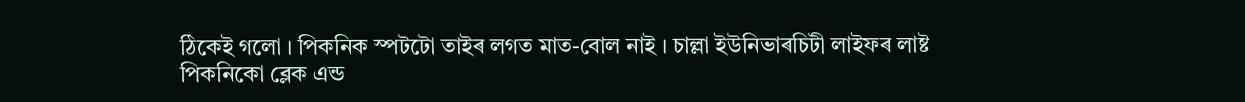ঠিকেই গলো । পিকনিক স্পটটো তাইৰ লগত মাত-বোল নাই । চাল্লা ইউনিভাৰচিটী লাইফৰ লাষ্ট পিকনিকো ব্লেক এন্ড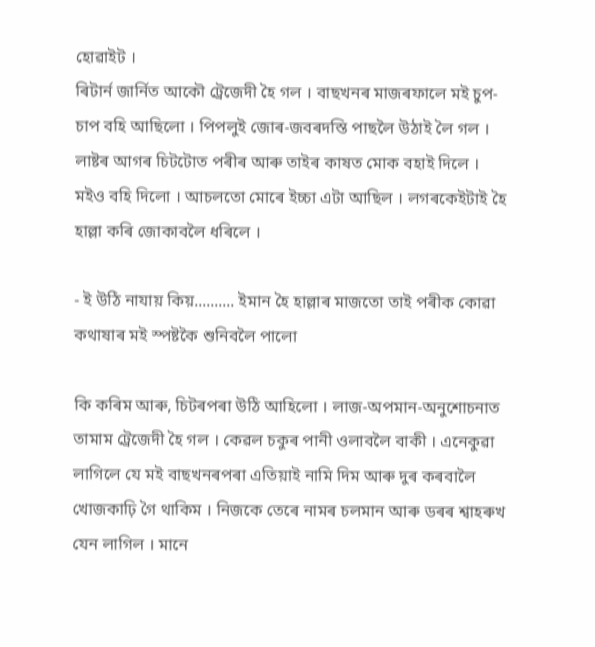হোৱাইট ।
ৰিটাৰ্ন জাৰ্নিত আকৌ ট্ৰেজেদী হৈ গল । বাছখনৰ মাজৰফালে মই চুপ-চাপ বহি আছিলো । পিপলুই জোৰ-জবৰদস্তি পাছলৈ উঠাই লৈ গল । লাষ্টৰ আগৰ চিটটোত পৰীৰ আৰু তাইৰ কাষত মোক বহাই দিলে । মইও বহি দিলো । আচলতো মোৰে ইচ্চা এটা আছিল । লগৰকেইটাই হৈ হাল্লা কৰি জোকাবলৈ ধৰিলে ।

- ই উঠি নাযায় কিয়.......... ইমান হৈ হাল্লাৰ মাজতো তাই পৰীক কোৱা কথাষাৰ মই স্পষ্টকৈ শুনিবলৈ পালো

কি কৰিম আৰু, চিটৰপৰা উঠি আহিলো । লাজ-অপমান-অনুশোচনাত তামাম ট্ৰেজেদী হৈ গল । কেৱল চকুৰ পানী ওলাবলৈ বাকী । এনেকুৱা লাগিলে যে মই বাছখনৰপৰা এতিয়াই নামি দিম আৰু দুৰ কৰবালৈ খোজকাঢ়ি গৈ থাকিম । নিজকে তেৰে নামৰ চলমান আৰু ডৰৰ শ্বাহৰুখ যেন লাগিল । মানে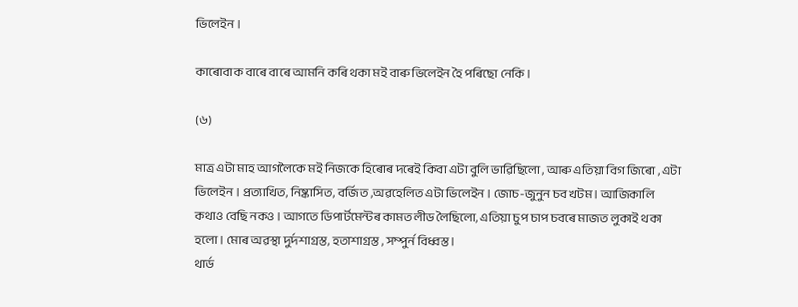ভিলেইন ।

কাৰোবাক বাৰে বাৰে আমনি কৰি থকা মই বাৰু ভিলেইন হৈ পৰিছো নেকি ।

(৬)

মাত্ৰ এটা মাহ আগলৈকে মই নিজকে হিৰোৰ দৰেই কিবা এটা বুলি ভাৱিছিলো , আৰু এতিয়া বিগ জিৰো , এটা ভিলেইন । প্ৰত্যাখিত, নিষ্কাসিত, বৰ্জিত ,অৱহেলিত এটা ভিলেইন । জোচ-জুনুন চব খটম । আজিকালি কথাও বেছি নকও । আগতে ডিপাৰ্টমেন্টৰ কামত লীড লৈছিলো, এতিয়া চুপ চাপ চবৰে মাজত লুকাই থকা হলো । মোৰ অৱস্থা দুৰ্দশাগ্ৰস্ত, হতাশাগ্ৰস্ত , সম্পুৰ্ন বিধ্বস্ত ।
থাৰ্ড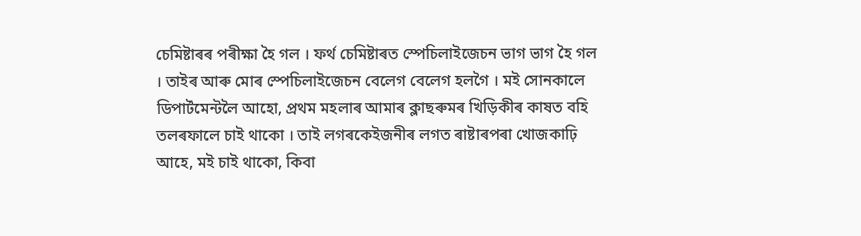চেমিষ্টাৰৰ পৰীক্ষা হৈ গল । ফৰ্থ চেমিষ্টাৰত স্পেচিলাইজেচন ভাগ ভাগ হৈ গল । তাইৰ আৰু মোৰ স্পেচিলাইজেচন বেলেগ বেলেগ হলগৈ । মই সোনকালে ডিপাৰ্টমেন্টলৈ আহো, প্ৰথম মহলাৰ আমাৰ ক্লাছৰুমৰ খিড়িকীৰ কাষত বহি তলৰফালে চাই থাকো । তাই লগৰকেইজনীৰ লগত ৰাষ্টাৰপৰা খোজকাঢ়ি আহে, মই চাই থাকো, কিবা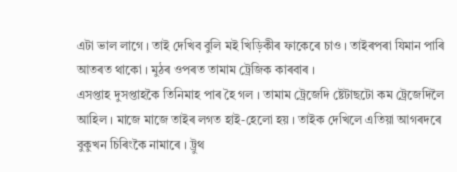এটা ভাল লাগে । তাই দেখিব বুলি মই খিড়িকীৰ ফাকেৰে চাও । তাইৰপৰা যিমান পাৰি আতৰত থাকো । মুঠৰ ওপৰত তামাম ট্ৰেজিক কাৰবাৰ ।
এসপ্তাহ দুসপ্তাহকৈ তিনিমাহ পাৰ হৈ গল । তামাম ট্ৰেজেদি ষ্টেটাছটো কম ট্ৰেজেদিলৈ আহিল । মাজে মাজে তাইৰ লগত হাই-হেলো হয় । তাইক দেখিলে এতিয়া আগৰদৰে বুকুখন চিৰিংকৈ নামাৰে । ট্ৰুথ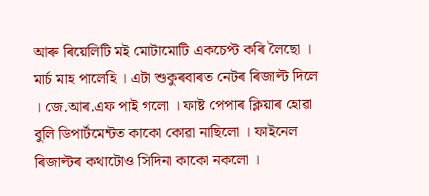আৰু ৰিয়েলিটি মই মোটামোটি একচেপ্ট কৰি লৈছো ।
মাৰ্চ মাহ পালেহি । এটা শুকুৰবাৰত নেটৰ ৰিজাল্ট দিলে । জে.আৰ.এফ পাই গলো । ফাষ্ট পেপাৰ ক্লিয়াৰ হোৱা বুলি ডিপাৰ্টমেন্টত কাকো কোৱা নাছিলো । ফাইনেল ৰিজাল্টৰ কথাটোও সিদিনা কাকো নকলো ।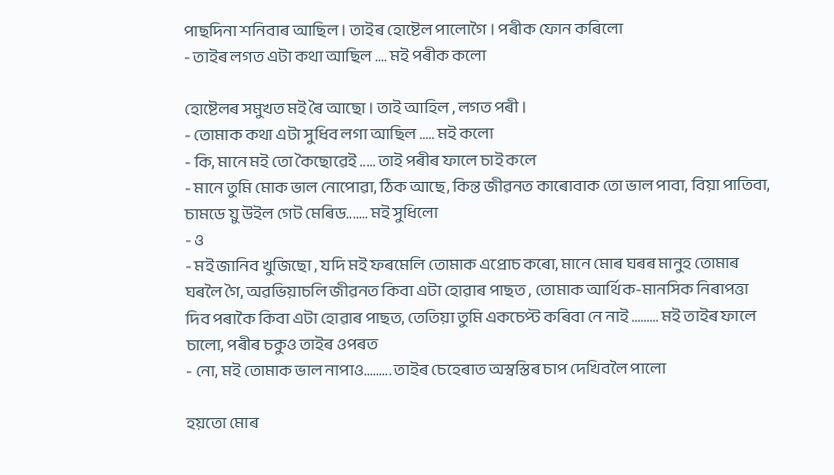পাছদিনা শনিবাৰ আছিল । তাইৰ হোষ্টেল পালোগৈ । পৰীক ফোন কৰিলো
- তাইৰ লগত এটা কথা আছিল .... মই পৰীক কলো

হোষ্টেলৰ সমুখত মই ৰৈ আছো । তাই আহিল , লগত পৰী ।
- তোমাক কথা এটা সুধিব লগা আছিল ..... মই কলো
- কি, মানে মই তো কৈছোৱেই ..... তাই পৰীৰ ফালে চাই কলে
- মানে তুমি মোক ভাল নোপোৱা, ঠিক আছে, কিন্ত জীৱনত কাৰোবাক তো ভাল পাবা, বিয়া পাতিবা, চামডে য়ু উইল গেট মেৰিড....... মই সুধিলো
- ও
- মই জানিব খুজিছো , যদি মই ফৰমেলি তোমাক এপ্ৰোচ কৰো, মানে মোৰ ঘৰৰ মানুহ তোমাৰ ঘৰলৈ গৈ, অৱভিয়াচলি জীৱনত কিবা এটা হোৱাৰ পাছত , তোমাক আৰ্থিক-মানসিক নিৰাপত্তা দিব পৰাকৈ কিবা এটা হোৱাৰ পাছত, তেতিয়া তুমি একচেপ্ট কৰিবা নে নাই ......... মই তাইৰ ফালে চালো, পৰীৰ চকুও তাইৰ ওপৰত
- নো, মই তোমাক ভাল নাপাও......... তাইৰ চেহেৰাত অস্বস্তিৰ চাপ দেখিবলৈ পালো

হয়তো মোৰ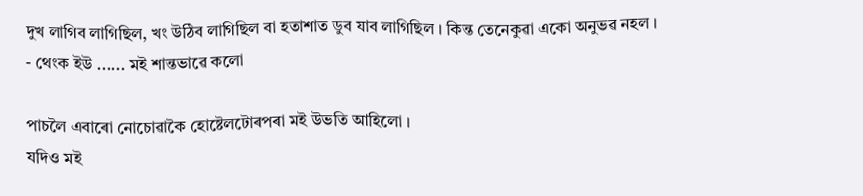দুখ লাগিব লাগিছিল, খং উঠিব লাগিছিল বা হতাশাত ডুব যাব লাগিছিল । কিন্ত তেনেকুৱা একো অনুভৱ নহল ।
- থেংক ইউ ...... মই শান্তভাৱে কলো

পাচলৈ এবাৰো নোচোৱাকৈ হোষ্টেলটোৰপৰা মই উভতি আহিলো ।
যদিও মই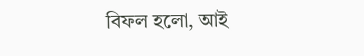বিফল হলো, আই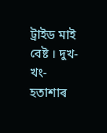ট্ৰাইড মাই বেষ্ট । দুখ-খং-হতাশাৰ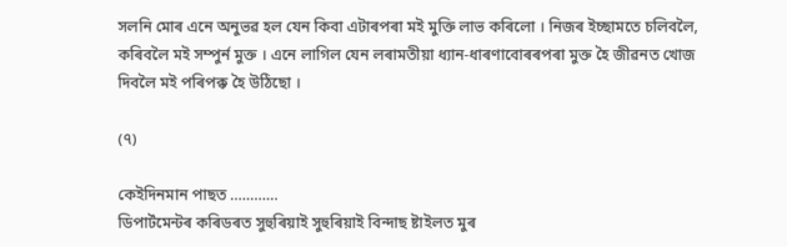সলনি মোৰ এনে অনুভৱ হল যেন কিবা এটাৰপৰা মই মুক্তি লাভ কৰিলো । নিজৰ ইচ্ছামতে চলিবলৈ, কৰিবলৈ মই সম্পুৰ্ন মুক্ত । এনে লাগিল যেন লৰামতীয়া ধ্যান-ধাৰণাবোৰৰপৰা মুক্ত হৈ জীৱনত খোজ দিবলৈ মই পৰিপক্ক হৈ উঠিছো ।

(৭)

কেইদিনমান পাছত ............
ডিপাৰ্টমেন্টৰ কৰিডৰত সুহুৰিয়াই সুহুৰিয়াই বিন্দাছ ষ্টাইলত মুৰ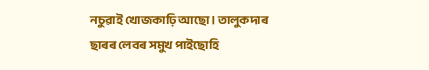নচুৱাই খোজকাঢ়ি আছো । তালুকদাৰ ছাৰৰ লেবৰ সমুখ পাইছোহি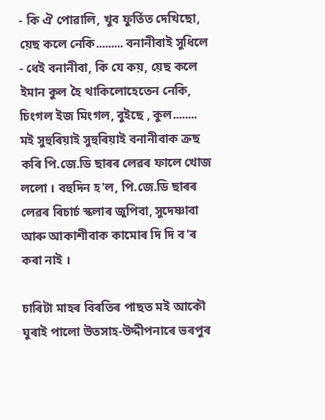- কি ঐ পোৱালি, খুব ফুৰ্তিত দেখিছো, য়েছ কলে নেকি......... বনানীবাই সুধিলে
- ধেই বনানীবা, কি যে কয়, য়েছ কলে ইমান কুল হৈ থাকিলোহেতেন নেকি, চিংগল ইজ মিংগল, বুইছে , কুল........ মই সুহুৰিয়াই সুহুৰিয়াই বনানীবাক ক্ৰছ কৰি পি.জে.ডি ছাৰৰ লেৱৰ ফালে খোজ ললো । বহুদিন হ'ল, পি.জে.ডি ছাৰৰ লেৱৰ ৰিচাৰ্চ স্কলাৰ জুপিবা, সুদেষ্ণাবা আৰু আকাশীবাক কামোৰ দি দি ব'ৰ কৰা নাই ।

চাৰিটা মাহৰ বিৰতিৰ পাছত মই আকৌ ঘুৰাই পালো উতসাহ-উদ্দীপনাৰে ভৰপুৰ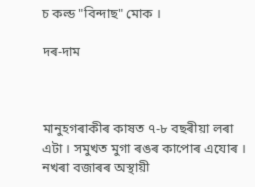চ কল্ড "বিন্দাছ" মোক ।

দৰ-দাম



মানুহগৰাকীৰ কাষত ৭-৮ বছৰীয়া লৰা এটা । সমুখত মুগা ৰঙৰ কাপোৰ এযোৰ । নখৰা বজাৰৰ অস্থায়ী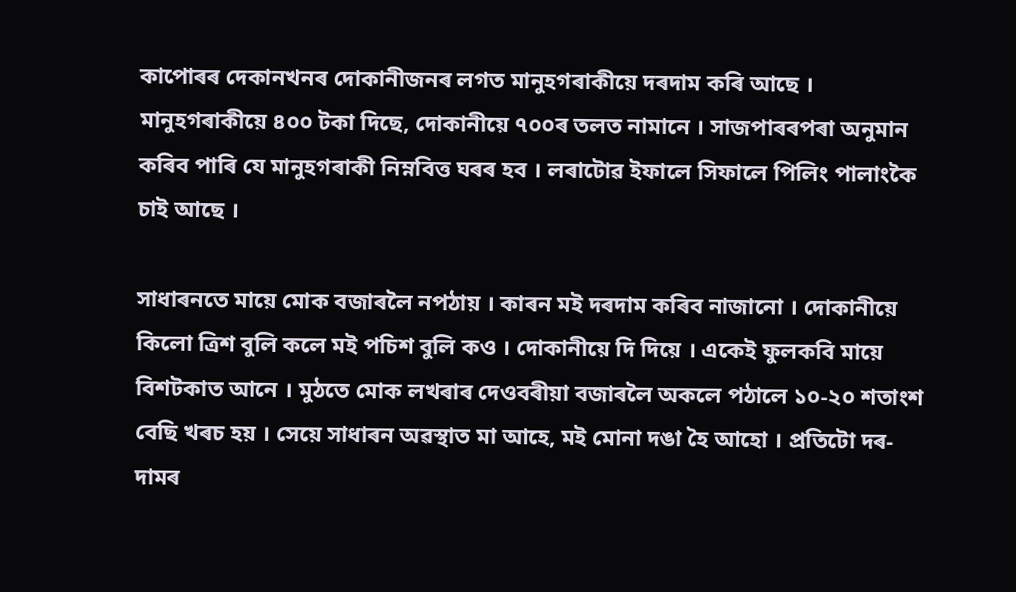কাপোৰৰ দেকানখনৰ দোকানীজনৰ লগত মানুহগৰাকীয়ে দৰদাম কৰি আছে । মানুহগৰাকীয়ে ৪০০ টকা দিছে, দোকানীয়ে ৭০০ৰ তলত নামানে । সাজপাৰৰপৰা অনুমান কৰিব পাৰি যে মানুহগৰাকী নিম্নবিত্ত ঘৰৰ হব । লৰাটোৱ ইফালে সিফালে পিলিং পালাংকৈ চাই আছে ।

সাধাৰনতে মায়ে মোক বজাৰলৈ নপঠায় । কাৰন মই দৰদাম কৰিব নাজানো । দোকানীয়ে কিলো ত্ৰিশ বুলি কলে মই পচিশ বুলি কও । দোকানীয়ে দি দিয়ে । একেই ফুলকবি মায়ে বিশটকাত আনে । মুঠতে মোক লখৰাৰ দেওবৰীয়া বজাৰলৈ অকলে পঠালে ১০-২০ শতাংশ বেছি খৰচ হয় । সেয়ে সাধাৰন অৱস্থাত মা আহে, মই মোনা দঙা হৈ আহো । প্ৰতিটো দৰ-দামৰ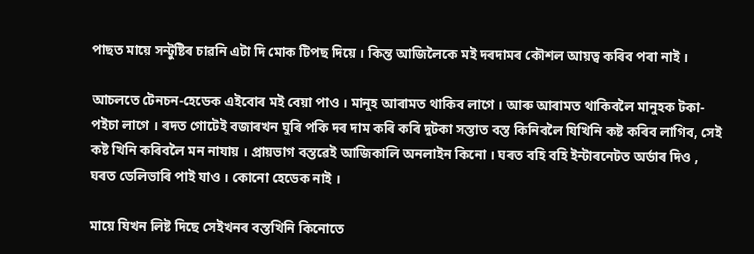পাছত মায়ে সন্টুষ্টিৰ চাৱনি এটা দি মোক টিপছ দিয়ে । কিন্ত আজিলৈকে মই দৰদামৰ কৌশল আয়ত্ব কৰিব পৰা নাই ।

আচলতে টেনচন-হেডেক এইবোৰ মই বেয়া পাও । মানুহ আৰামত থাকিব লাগে । আৰু আৰামত থাকিবলৈ মানুহক টকা-পইচা লাগে । ৰদত গোটেই বজাৰখন ঘুৰি পকি দৰ দাম কৰি কৰি দুটকা সস্তাত বস্ত কিনিবলৈ যিখিনি কষ্ট কৰিব লাগিব, সেই কষ্ট খিনি কৰিবলৈ মন নাযায় । প্ৰায়ভাগ বস্তৱেই আজিকালি অনলাইন কিনো । ঘৰত বহি বহি ইন্টাৰনেটত অৰ্ডাৰ দিও , ঘৰত ডেলিভাৰি পাই যাও । কোনো হেডেক নাই ।

মায়ে যিখন লিষ্ট দিছে সেইখনৰ বস্তখিনি কিনোতে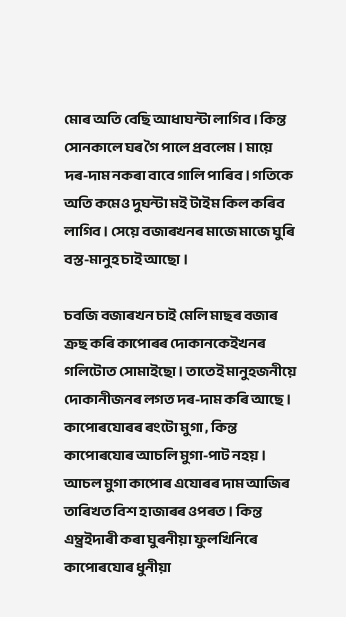মোৰ অতি বেছি আধাঘন্টা লাগিব । কিন্ত সোনকালে ঘৰ গৈ পালে প্ৰবলেম । মায়ে দৰ-দাম নকৰা বাবে গালি পাৰিব । গতিকে অতি কমেও দুঘন্টা মই টাইম কিল কৰিব লাগিব । সেয়ে বজাৰখনৰ মাজে মাজে ঘুৰি বস্ত-মানুহ চাই আছো ।

চবজি বজাৰখন চাই মেলি মাছৰ বজাৰ ক্ৰছ কৰি কাপোৰৰ দোকানকেইখনৰ গলিটোত সোমাইছো । তাতেই মানুহজনীয়ে দোকানীজনৰ লগত দৰ-দাম কৰি আছে । কাপোৰযোৰৰ ৰংটো মুগা , কিন্ত কাপোৰযোৰ আচলি মুগা-পাট নহয় । আচল মুগা কাপোৰ এযোৰৰ দাম আজিৰ তাৰিখত বিশ হাজাৰৰ ওপৰত । কিন্ত এম্ব্ৰইদাৰী কৰা ঘুৰনীয়া ফুলখিনিৰে কাপোৰযোৰ ধুনীয়া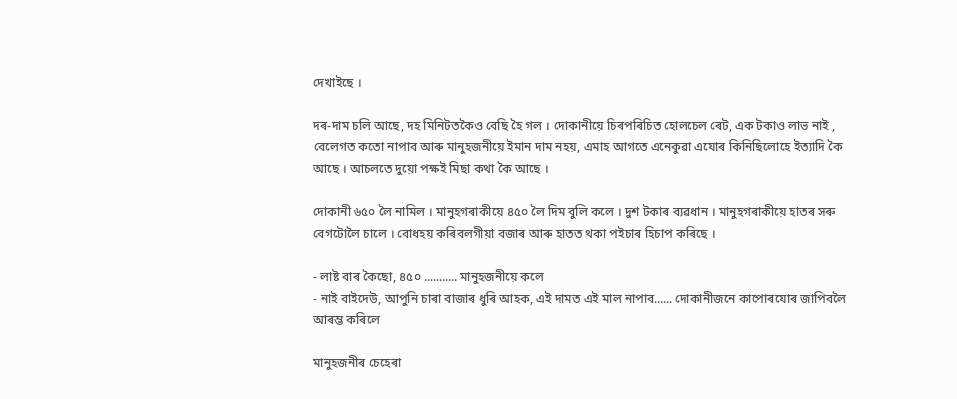দেখাইছে ।

দৰ-দাম চলি আছে, দহ মিনিটতকৈও বেছি হৈ গল । দোকানীয়ে চিৰপৰিচিত হোলচেল ৰেট, এক টকাও লাভ নাই , বেলেগত কতো নাপাব আৰু মানুহজনীয়ে ইমান দাম নহয়, এমাহ আগতে এনেকুৱা এযোৰ কিনিছিলোহে ইত্যাদি কৈ আছে । আচলতে দুয়ো পক্ষই মিছা কথা কৈ আছে ।

দোকানী ৬৫০ লৈ নামিল । মানুহগৰাকীয়ে ৪৫০ লৈ দিম বুলি কলে । দুশ টকাৰ ব্যৱধান । মানুহগৰাকীয়ে হাতৰ সৰু বেগটোলৈ চালে । বোধহয় কৰিবলগীয়া বজাৰ আৰু হাতত থকা পইচাৰ হিচাপ কৰিছে ।

- লাষ্ট বাৰ কৈছো, ৪৫০ ........... মানুহজনীয়ে কলে
- নাই বাইদেউ, আপুনি চাৰা বাজাৰ ধুৰি আহক, এই দামত এই মাল নাপাব...... দোকানীজনে কাপোৰযোৰ জাপিবলৈ আৰম্ভ কৰিলে

মানুহজনীৰ চেহেৰা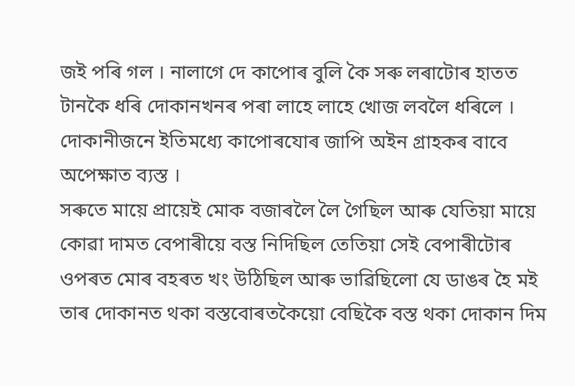জই পৰি গল । নালাগে দে কাপোৰ বুলি কৈ সৰু লৰাটোৰ হাতত টানকৈ ধৰি দোকানখনৰ পৰা লাহে লাহে খোজ লবলৈ ধৰিলে । দোকানীজনে ইতিমধ্যে কাপোৰযোৰ জাপি অইন গ্ৰাহকৰ বাবে অপেক্ষাত ব্যস্ত ।
সৰুতে মায়ে প্ৰায়েই মোক বজাৰলৈ লৈ গৈছিল আৰু যেতিয়া মায়ে কোৱা দামত বেপাৰীয়ে বস্ত নিদিছিল তেতিয়া সেই বেপাৰীটোৰ ওপৰত মোৰ বহৰত খং উঠিছিল আৰু ভাৱিছিলো যে ডাঙৰ হৈ মই তাৰ দোকানত থকা বস্তবোৰতকৈয়ো বেছিকৈ বস্ত থকা দোকান দিম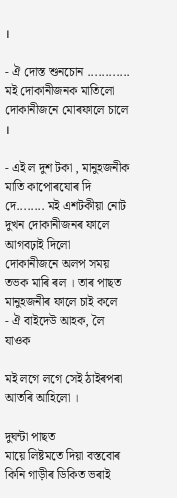।

- ঐ দোস্ত শুনচোন ............ মই দোকানীজনক মাতিলো
দোকানীজনে মোৰফালে চালে ।

- এই ল দুশ টকা , মানুহজনীক মাতি কাপোৰযোৰ দি দে........ মই এশটকীয়া নোট দুখন দোকানীজনৰ ফালে আগবঢ়াই দিলো
দোকানীজনে অলপ সময় তভক মাৰি ৰল । তাৰ পাছত মানুহজনীৰ ফালে চাই কলে
- ঐ বাইদেউ আহক, লৈ যাওক

মই লগে লগে সেই ঠাইৰপৰা আতৰি আহিলো ।

দুঘন্টা পাছত
মায়ে লিষ্টমতে দিয়া বস্তবোৰ কিনি গাড়ীৰ ডিকিত ভৰাই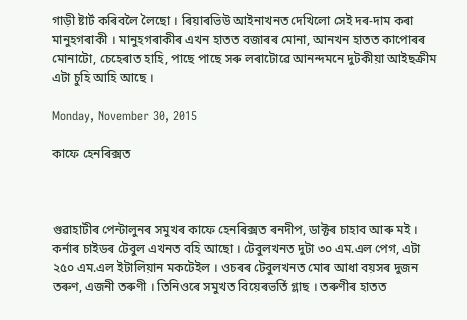গাড়ী ষ্টাৰ্ট কৰিবলৈ লৈছো । ৰিয়াৰভিউ আইনাখনত দেখিলো সেই দৰ-দাম কৰা মানুহগৰাকী । মানুহগৰাকীৰ এখন হাতত বজাৰৰ মোনা, আনখন হাতত কাপোৰৰ মোনাটো, চেহেৰাত হাহি, পাছে পাছে সৰু লৰাটোৱে আনন্দমনে দুটকীয়া আইছক্ৰীম এটা চুহি আহি আছে ।

Monday, November 30, 2015

কাফে হেনৰিক্সত



গুৱাহাটীৰ পেন্টালুনৰ সমুখৰ কাফে হেনৰিক্সত ৰনদীপ, ডাক্টৰ চাহাব আৰু মই । কৰ্নাৰ চাইডৰ টেবুল এখনত বহি আছো । টেবুলখনত দুটা ৩০ এম.এল পেগ, এটা ২৫০ এম.এল ইটালিয়ান মকটেইল । ওচৰৰ টেবুলখনত মোৰ আধা বয়সৰ দুজন তৰুণ, এজনী তৰুণী । তিনিওৰে সমুখত বিয়েৰভৰ্তি গ্লাছ । তৰুণীৰ হাতত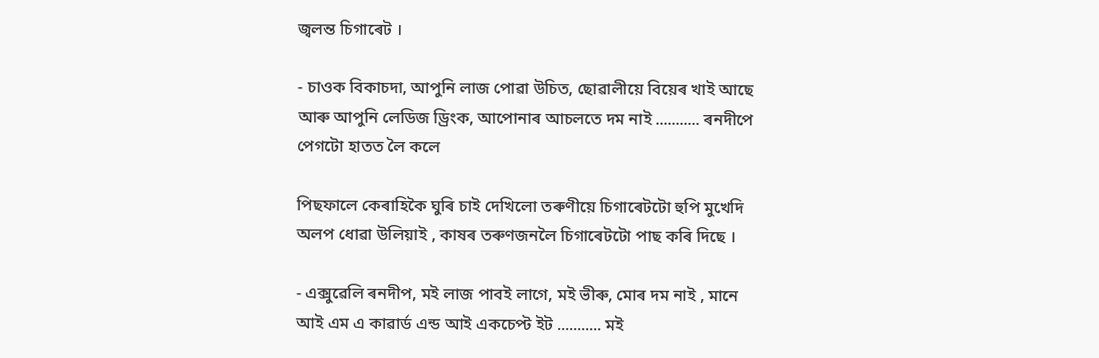জ্বলন্ত চিগাৰেট ।

- চাওক বিকাচদা, আপুনি লাজ পোৱা উচিত, ছোৱালীয়ে বিয়েৰ খাই আছে আৰু আপুনি লেডিজ ড্ৰিংক, আপোনাৰ আচলতে দম নাই ........... ৰনদীপে পেগটো হাতত লৈ কলে

পিছফালে কেৰাহিকৈ ঘুৰি চাই দেখিলো তৰুণীয়ে চিগাৰেটটো হুপি মুখেদি অলপ ধোৱা উলিয়াই , কাষৰ তৰুণজনলৈ চিগাৰেটটো পাছ কৰি দিছে ।

- এক্সুৱেলি ৰনদীপ, মই লাজ পাবই লাগে, মই ভীৰু, মোৰ দম নাই , মানে আই এম এ কাৱাৰ্ড এন্ড আই একচেপ্ট ইট ........... মই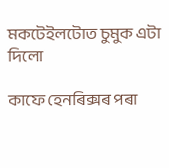মকটেইলটোত চুমুক এটা দিলো

কাফে হেনৰিক্সৰ পৰা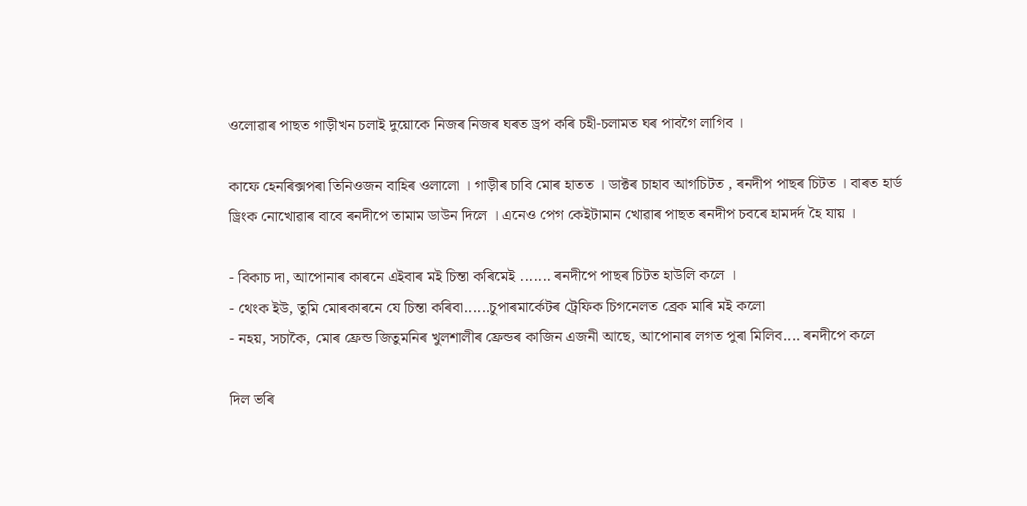ওলোৱাৰ পাছত গাড়ীখন চলাই দুয়োকে নিজৰ নিজৰ ঘৰত ড্ৰপ কৰি চহী-চলামত ঘৰ পাবগৈ লাগিব ।

কাফে হেনৰিক্সপৰা তিনিওজন বাহিৰ ওলালো । গাড়ীৰ চাবি মোৰ হাতত । ডাক্টৰ চাহাব আগচিটত , ৰনদীপ পাছৰ চিটত । বাৰত হাৰ্ড ড্ৰিংক নোখোৱাৰ বাবে ৰনদীপে তামাম ডাউন দিলে । এনেও পেগ কেইটামান খোৱাৰ পাছত ৰনদীপ চবৰে হামদৰ্দ হৈ যায় ।

- বিকাচ দা, আপোনাৰ কাৰনে এইবাৰ মই চিন্তা কৰিমেই ....... ৰনদীপে পাছৰ চিটত হাউলি কলে ।
- থেংক ইউ, তুমি মোৰকাৰনে যে চিন্তা কৰিবা......চুপাৰমাৰ্কেটৰ ট্ৰেফিক চিগনেলত ব্ৰেক মাৰি মই কলো
- নহয়, সচাকৈ, মোৰ ফ্ৰেন্ড জিতুমনিৰ খুলশালীৰ ফ্ৰেন্ডৰ কাজিন এজনী আছে, আপোনাৰ লগত পুৰা মিলিব.... ৰনদীপে কলে

দিল ভৰি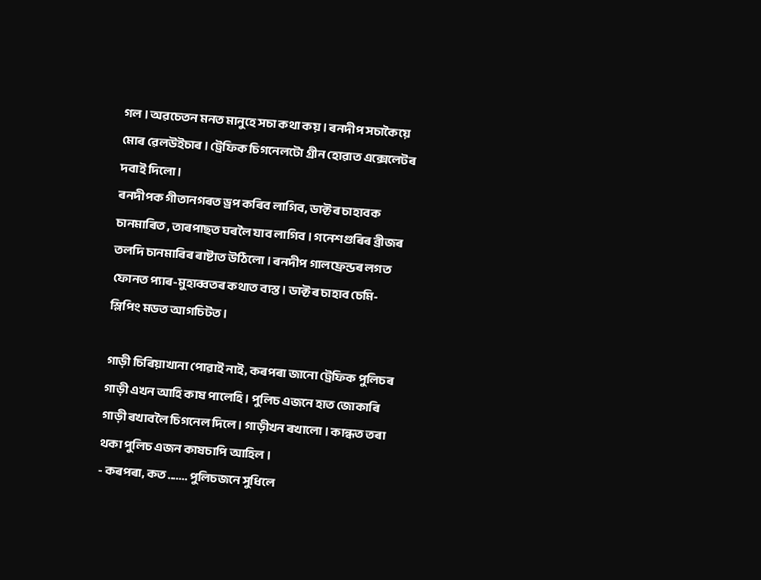গল । অৱচেতন মনত মানুহে সচা কথা কয় । ৰনদীপ সচাকৈয়ে মোৰ ৱেলউইচাৰ । ট্ৰেফিক চিগনেলটো গ্ৰীন হোৱাত এক্সেলেটৰ দবাই দিলো ।
ৰনদীপক গীতানগৰত ড্ৰপ কৰিব লাগিব, ডাক্টৰ চাহাবক চানমাৰিত , তাৰপাছত ঘৰলৈ যাব লাগিব । গনেশগুৰিৰ ব্ৰীজৰ তলদি চানমাৰিৰ ৰাষ্টাত উঠিলো । ৰনদীপ গালফ্ৰেন্ডৰ লগত ফোনত প্যাৰ-মুহাব্বতৰ কথাত ব্যস্ত । ডাক্টৰ চাহাব চেমি-স্লিপিং মডত আগচিটত ।

গাড়ী চিৰিয়াখানা পোৱাই নাই, কৰপৰা জানো ট্ৰেফিক পুলিচৰ গাড়ী এখন আহি কাষ পালেহি । পুলিচ এজনে হাত জোকাৰি গাড়ী ৰখাবলৈ চিগনেল দিলে । গাড়ীখন ৰখালো । কান্ধত তৰা থকা পুলিচ এজন কাষচাপি আহিল ।
- কৰপৰা, কত ....... পুলিচজনে সুধিলে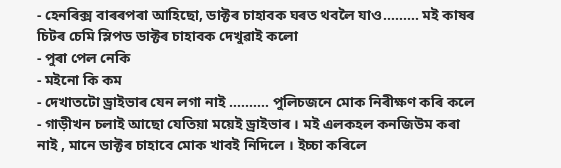- হেনৰিক্স বাৰৰপৰা আহিছো, ডাক্টৰ চাহাবক ঘৰত থবলৈ যাও......... মই কাষৰ চিটৰ চেমি স্লিপড ডাক্টৰ চাহাবক দেখুৱাই কলো
- পুৰা পেল নেকি
- মইনো কি কম
- দেখাতটো ড্ৰাইভাৰ যেন লগা নাই .......... পুলিচজনে মোক নিৰীক্ষণ কৰি কলে
- গাড়ীখন চলাই আছো যেতিয়া ময়েই ড্ৰাইভাৰ । মই এলকহল কনজিউম কৰা নাই , মানে ডাক্টৰ চাহাবে মোক খাবই নিদিলে । ইচ্চা কৰিলে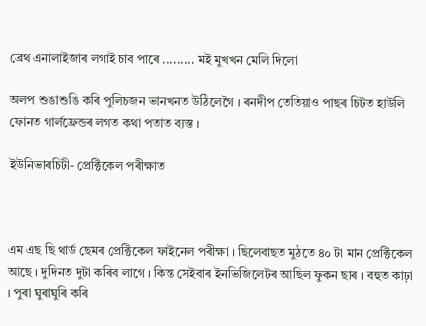ব্ৰেথ এনালাইজাৰ লগাই চাব পাৰে ......... মই মুখখন মেলি দিলো

অলপ শুঙাশুঙি কৰি পুলিচজন ভানখনত উঠিলেগৈ । ৰনদীপ তেতিয়াও পাছৰ চিটত হাউলি ফোনত গাৰ্লফ্ৰেন্ডৰ লগত কথা পতাত ব্যস্ত ।

ইউনিভাৰচিটী- প্ৰেক্টিকেল পৰীক্ষাত



এম এছ ছি থাৰ্ড ছেমৰ প্ৰেক্টিকেল ফাইনেল পৰীক্ষা । ছিলেবাছত মুঠতে ৪০ টা মান প্ৰেক্টিকেল আছে । দুদিনত দুটা কৰিব লাগে । কিন্ত সেইবাৰ ইনভিজিলেটৰ আছিল ফুকন ছাৰ । বহুত কাঢ়া । পুৰা ঘুৰাঘুৰি কৰি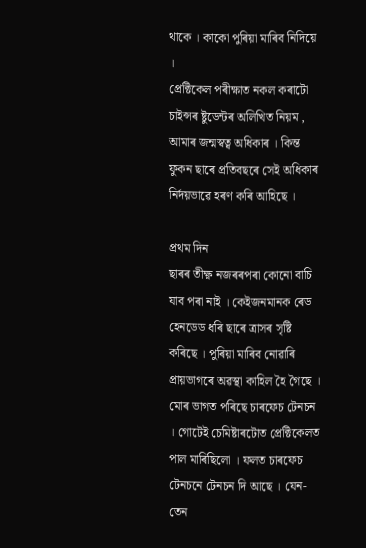থাকে । কাকো পুৰিয়া মাৰিব নিদিয়ে ।
প্ৰেক্টিকেল পৰীক্ষাত নকল কৰাটো চাইন্সৰ ষ্টুডেন্টৰ অলিখিত নিয়ম , আমাৰ জন্মস্বত্ব অধিকাৰ । কিন্ত ফুকন ছাৰে প্ৰতিবছৰে সেই অধিকাৰ নিৰ্দয়ভাৱে হৰণ কৰি আহিছে ।

প্ৰথম দিন
ছাৰৰ তীক্ষ্ণ নজৰৰপৰা কোনো বাচি যাব পৰা নাই । কেইজনমানক ৰেড হেনডেড ধৰি ছাৰে ত্ৰাসৰ সৃষ্টি কৰিছে । পুৰিয়া মাৰিব নোৱাৰি প্ৰায়ভাগৰে অৱস্থা কাহিল হৈ গৈছে । মোৰ ভাগত পৰিছে চাৰফেচ টেনচন । গোটেই চেমিষ্টাৰটোত প্ৰেক্টিকেলত পাল মাৰিছিলো । ফলত চাৰফেচ টেনচনে টেনচন দি আছে । যেন-তেন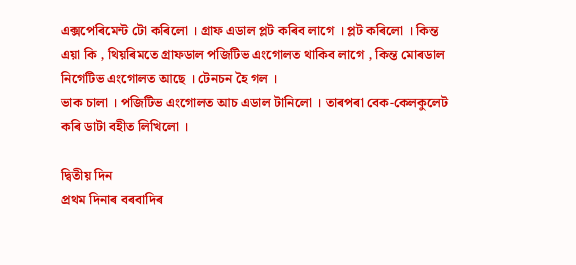এক্সপেৰিমেন্ট টো কৰিলো । গ্ৰাফ এডাল প্লট কৰিব লাগে । প্লট কৰিলো । কিন্ত এয়া কি , থিয়ৰিমতে গ্ৰাফডাল পজিটিভ এংগোলত থাকিব লাগে , কিন্ত মোৰডাল নিগেটিভ এংগোলত আছে । টেনচন হৈ গল ।
ভাক চালা । পজিটিভ এংগোলত আচ এডাল টানিলো । তাৰপৰা বেক-কেলকুলেট কৰি ডাটা বহীত লিখিলো ।

দ্বিতীয় দিন
প্ৰথম দিনাৰ বৰবাদিৰ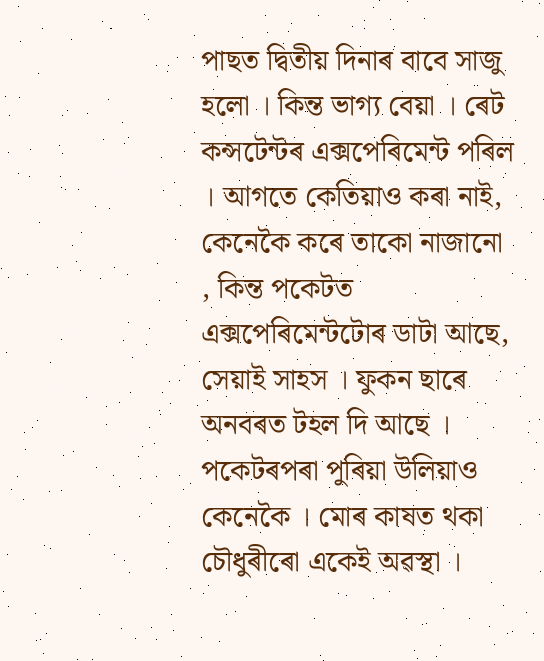পাছত দ্বিতীয় দিনাৰ বাবে সাজু হলো । কিন্ত ভাগ্য বেয়া । ৰেট কন্সটেন্টৰ এক্সপেৰিমেন্ট পৰিল । আগতে কেতিয়াও কৰা নাই, কেনেকৈ কৰে তাকো নাজানো , কিন্ত পকেটত এক্সপেৰিমেন্টটোৰ ডাটা আছে, সেয়াই সাহস । ফুকন ছাৰে অনবৰত টহল দি আছে । পকেটৰপৰা পুৰিয়া উলিয়াও কেনেকৈ । মোৰ কাষত থকা চৌধুৰীৰো একেই অৱস্থা ।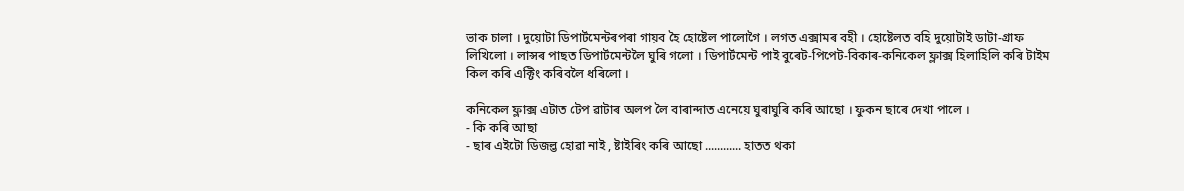ভাক চালা । দুয়োটা ডিপাৰ্টমেন্টৰপৰা গায়ব হৈ হোষ্টেল পালোগৈ । লগত এক্সামৰ বহী । হোষ্টেলত বহি দুয়োটাই ডাটা-গ্ৰাফ লিখিলো । লান্সৰ পাছত ডিপাৰ্টমেন্টলৈ ঘুৰি গলো । ডিপাৰ্টমেন্ট পাই বুৰেট-পিপেট-বিকাৰ-কনিকেল ফ্লাক্স হিলাহিলি কৰি টাইম কিল কৰি এক্টিং কৰিবলৈ ধৰিলো ।

কনিকেল ফ্লাক্স এটাত টেপ ৱাটাৰ অলপ লৈ বাৰান্দাত এনেয়ে ঘুৰাঘুৰি কৰি আছো । ফুকন ছাৰে দেখা পালে ।
- কি কৰি আছা
- ছাৰ এইটো ডিজল্ভ হোৱা নাই , ষ্টাইৰিং কৰি আছো ............ হাতত থকা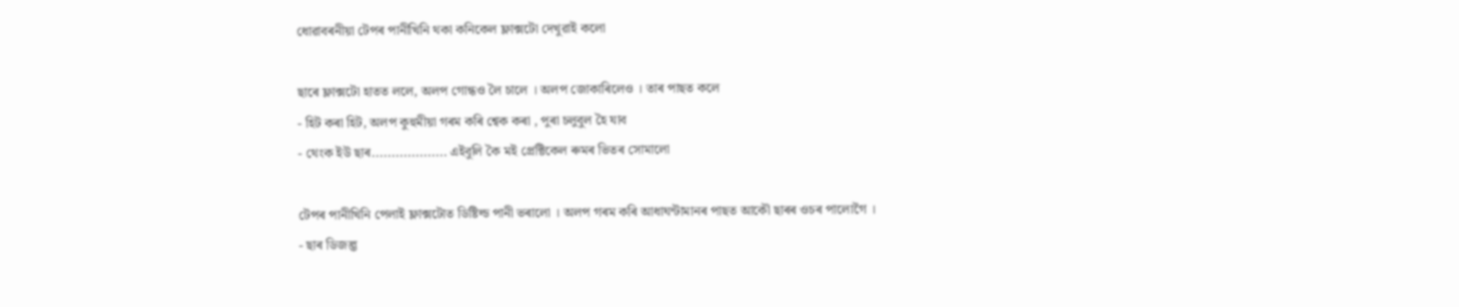ধোৱাবৰনীয়া টেপৰ পানীখিনি থকা কনিকেল ফ্লাক্সটো দেখুৱাই কলো

ছাৰে ফ্লাক্সটো হাতত ললে, অলপ গোন্ধও লৈ চালে । অলপ জোকাৰিলেও । তাৰ পাছত কলে
- হিট কৰা হিট, অলপ কুহুমীয়া গৰম কৰি শ্বেক কৰা , পুৰা চলুবুল হৈ যাব
- থেংক ইউ ছাৰ................... এইবুলি কৈ মই প্ৰেক্টিকেল ৰুমৰ ভিতৰ সোমালো

টেপৰ পানীখিনি পেলাই ফ্লাক্সটোত ডিষ্টিল্ড পানী ভৰালো । অলপ গৰম কৰি আধাঘন্টামানৰ পাছত আকৌ ছাৰৰ ওচৰ পালোগৈ ।
- ছাৰ ডিজল্ভ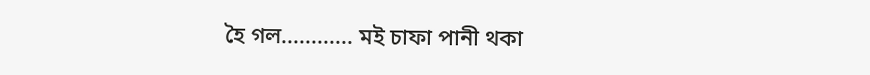হৈ গল............ মই চাফা পানী থকা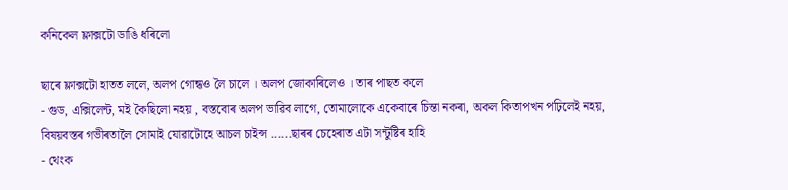কনিকেল ফ্লাক্সটো ডাঙি ধৰিলো

ছাৰে ফ্লাক্সটো হাতত ললে, অলপ গোন্ধও লৈ চালে । অলপ জোকাৰিলেও । তাৰ পাছত কলে
- গুড, এক্সিলেন্ট, মই কৈছিলো নহয় , বস্তবোৰ অলপ ভাৱিব লাগে, তোমালোকে একেবাৰে চিন্তা নকৰা, অকল কিতাপখন পঢ়িলেই নহয়, বিষয়বস্তৰ গভীৰতালৈ সোমাই যোৱাটোহে আচল চাইন্স ......ছাৰৰ চেহেৰাত এটা সন্টুষ্টিৰ হাহি
- থেংক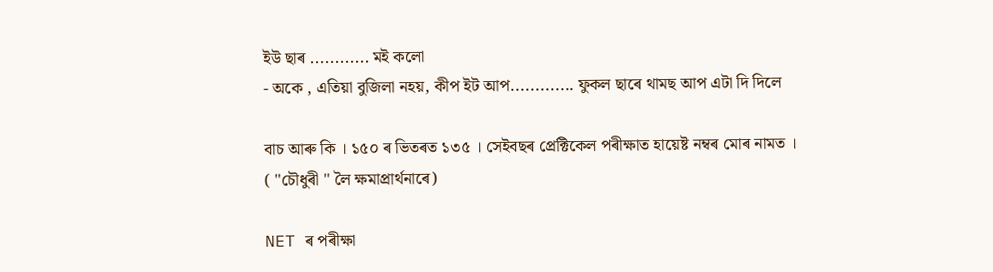ইউ ছাৰ ............ মই কলো
- অকে , এতিয়া বুজিলা নহয়, কীপ ইট আপ............. ফুকল ছাৰে থামছ আপ এটা দি দিলে

বাচ আৰু কি । ১৫০ ৰ ভিতৰত ১৩৫ । সেইবছৰ প্ৰেক্টিকেল পৰীক্ষাত হায়েষ্ট নম্বৰ মোৰ নামত ।
( "চৌধুৰী " লৈ ক্ষমাপ্ৰাৰ্থনাৰে)

NET ৰ পৰীক্ষা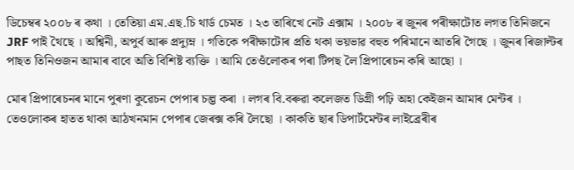ডিচেম্বৰ ২০০৮ ৰ কথা । তেতিয়া এম.এছ.চি থাৰ্ড চেমত । ২৩ তাৰিখে নেট এক্সাম । ২০০৮ ৰ জুনৰ পৰীক্ষাটোত লগত তিনিজনে JRF পাই থৈছে । অশ্বিনী, অপুৰ্ব আৰু প্ৰদ্যুম্ন । গতিকে পৰীক্ষাটোৰ প্ৰতি থকা ভয়ভাৱ বহুত পৰিমানে আতৰি গৈছে । জুনৰ ৰিজাল্টৰ পাছত তিনিওজন আমাৰ বাবে অতি বিশিষ্ট ব্যক্তি । আমি তেওঁলোকৰ পৰা টিপছ লৈ প্ৰিপাৰেচন কৰি আছো ।

মোৰ প্ৰিপাৰেচনৰ মানে পুৰণা কুৱেচন পেপাৰ চল্ভ কৰা । লগৰ বি.বৰুৱা কলেজত ডিগ্ৰী পঢ়ি অহা কেইজন আমাৰ মেন্টৰ । তেওলোকৰ হাতত থাকা আঠখনমান পেপাৰ জেৰক্স কৰি লৈছো । কাকতি ছাৰ ডিপাৰ্টমেন্টৰ লাইব্ৰেৰীৰ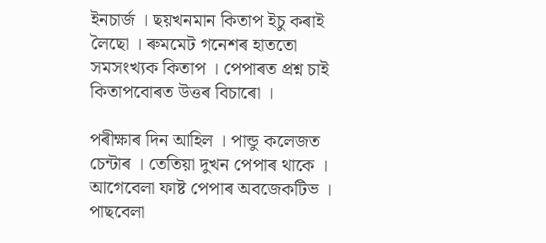ইনচাৰ্জ । ছয়খনমান কিতাপ ইচু কৰাই লৈছো । ৰুমমেট গনেশৰ হাততো সমসংখ্যক কিতাপ । পেপাৰত প্ৰশ্ন চাই কিতাপবোৰত উত্তৰ বিচাৰো ।

পৰীক্ষাৰ দিন আহিল । পান্ডু কলেজত চেন্টাৰ । তেতিয়া দুখন পেপাৰ থাকে । আগেবেলা ফাষ্ট পেপাৰ অবজেকটিভ । পাছবেলা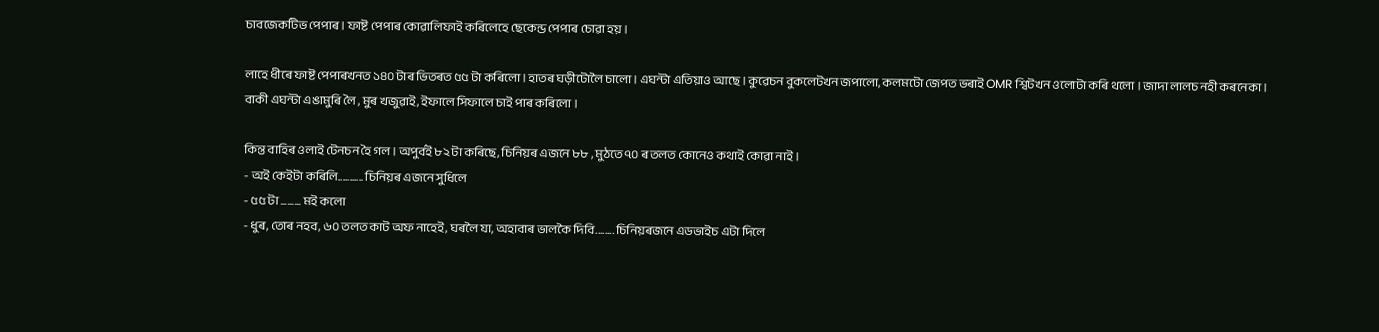চাবজেকটিভ পেপাৰ । ফাষ্ট পেপাৰ কোৱালিফাই কৰিলেহে ছেকেন্ড পেপাৰ চোৱা হয় ।

লাহে ধীৰে ফাষ্ট পেপাৰখনত ১৪০ টাৰ ভিতৰত ৫৫ টা কৰিলো । হাতৰ ঘড়ীটোলৈ চালো । এঘন্টা এতিয়াও আছে । কুৱেচন বুকলেটখন জপালো, কলমটো জেপত ভৰাই OMR শ্বিটখন ওলোটা কৰি থলো । জাদা লালচ নহী কৰনেকা । বাকী এঘন্টা এঙামুৰি লৈ , মুৰ খজুৱাই, ইফালে সিফালে চাই পাৰ কৰিলো ।

কিন্ত বাহিৰ ওলাই টেনচন হৈ গল । অপুৰ্বই ৮২ টা কৰিছে, চিনিয়ৰ এজনে ৮৮ , মুঠতে ৭০ ৰ তলত কোনেও কথাই কোৱা নাই ।
- অই কেইটা কৰিলি........... চিনিয়ৰ এজনে সুধিলে
- ৫৫ টা ......... মই কলো
- ধুৰ, তোৰ নহব, ৬০ তলত কাট অফ নাহেই, ঘৰলৈ যা, অহাবাৰ ভালকৈ দিবি........ চিনিয়ৰজনে এডভাইচ এটা দিলে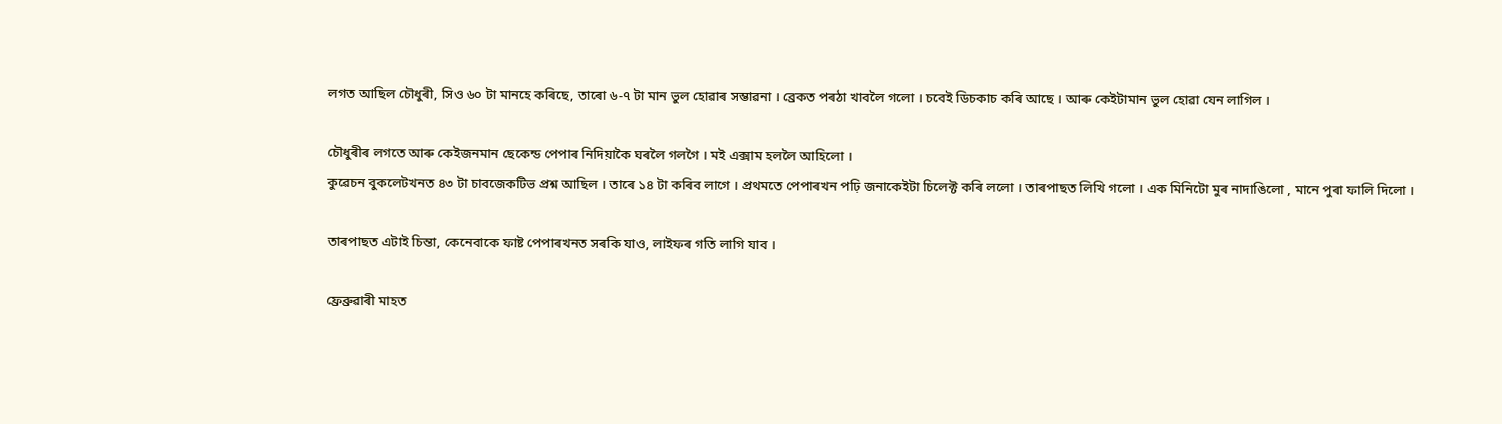লগত আছিল চৌধুৰী, সিও ৬০ টা মানহে কৰিছে, তাৰো ৬-৭ টা মান ভুল হোৱাৰ সম্ভাৱনা । ব্ৰেকত পৰঠা খাবলৈ গলো । চবেই ডিচকাচ কৰি আছে । আৰু কেইটামান ভুল হোৱা যেন লাগিল ।

চৌধুৰীৰ লগতে আৰু কেইজনমান ছেকেন্ড পেপাৰ নিদিয়াকৈ ঘৰলৈ গলগৈ । মই এক্সাম হললৈ আহিলো ।
কুৱেচন বুকলেটখনত ৪৩ টা চাবজেকটিভ প্ৰশ্ন আছিল । তাৰে ১৪ টা কৰিব লাগে । প্ৰথমতে পেপাৰখন পঢ়ি জনাকেইটা চিলেক্ট কৰি ললো । তাৰপাছত লিখি গলো । এক মিনিটো মুৰ নাদাঙিলো , মানে পুৰা ফালি দিলো ।

তাৰপাছত এটাই চিন্তা, কেনেবাকে ফাষ্ট পেপাৰখনত সৰকি যাও, লাইফৰ গতি লাগি যাব ।

ফ্ৰেব্ৰুৱাৰী মাহত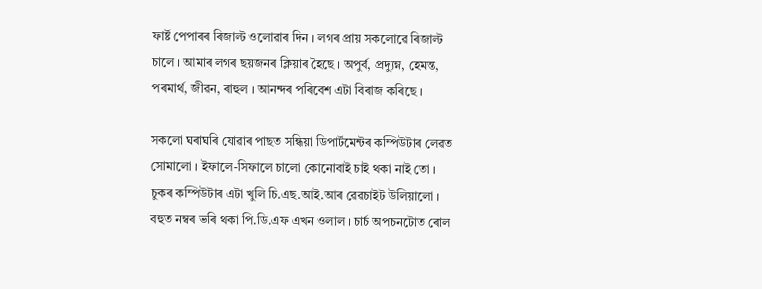ফাৰ্ষ্ট পেপাৰৰ ৰিজাল্ট ওলোৱাৰ দিন । লগৰ প্ৰায় সকলোৱে ৰিজাল্ট চালে । আমাৰ লগৰ ছয়জনৰ ক্লিয়াৰ হৈছে । অপুৰ্ব, প্ৰদ্যুম্ন, হেমন্ত, পৰমাৰ্থ, জীৱন, ৰাহুল । আনন্দৰ পৰিবেশ এটা বিৰাজ কৰিছে ।

সকলো ঘৰাঘৰি যোৱাৰ পাছত সন্ধিয়া ডিপাৰ্টমেন্টৰ কম্পিউটাৰ লেৱত সোমালো । ইফালে-সিফালে চালো কোনোবাই চাই থকা নাই তো । চুকৰ কম্পিউটাৰ এটা খুলি চি.এছ.আই.আৰ ৱেৱচাইট উলিয়ালো । বহুত নম্বৰ ভৰি থকা পি.ডি.এফ এখন ওলাল । চাৰ্চ অপচনটোত ৰোল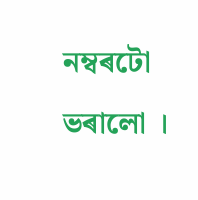নম্বৰটো ভৰালো ।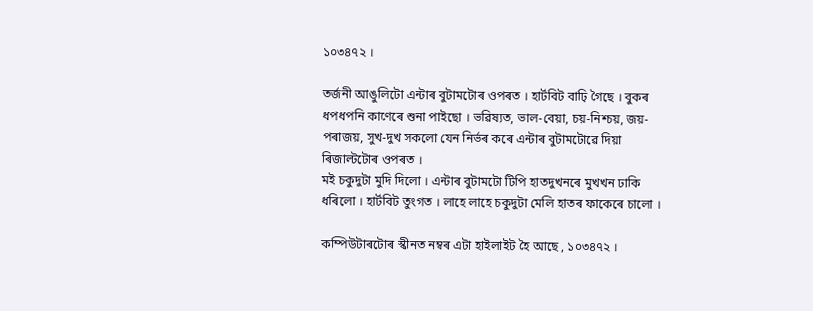১০৩৪৭২ ।

তৰ্জনী আঙুলিটো এন্টাৰ বুটামটোৰ ওপৰত । হাৰ্টবিট বাঢ়ি গৈছে । বুকৰ ধপধপনি কাণেৰে শুনা পাইছো । ভৱিষ্যত, ভাল-বেয়া, চয়-নিশ্চয়, জয়-পৰাজয়, সুখ-দুখ সকলো যেন নিৰ্ভৰ কৰে এন্টাৰ বুটামটোৱে দিয়া ৰিজাল্টটোৰ ওপৰত ।
মই চকুদুটা মুদি দিলো । এন্টাৰ বুটামটো টিপি হাতদুখনৰে মুখখন ঢাকি ধৰিলো । হাৰ্টবিট তুংগত । লাহে লাহে চকুদুটা মেলি হাতৰ ফাকেৰে চালো ।

কম্পিউটাৰটোৰ স্কীনত নম্বৰ এটা হাইলাইট হৈ আছে , ১০৩৪৭২ ।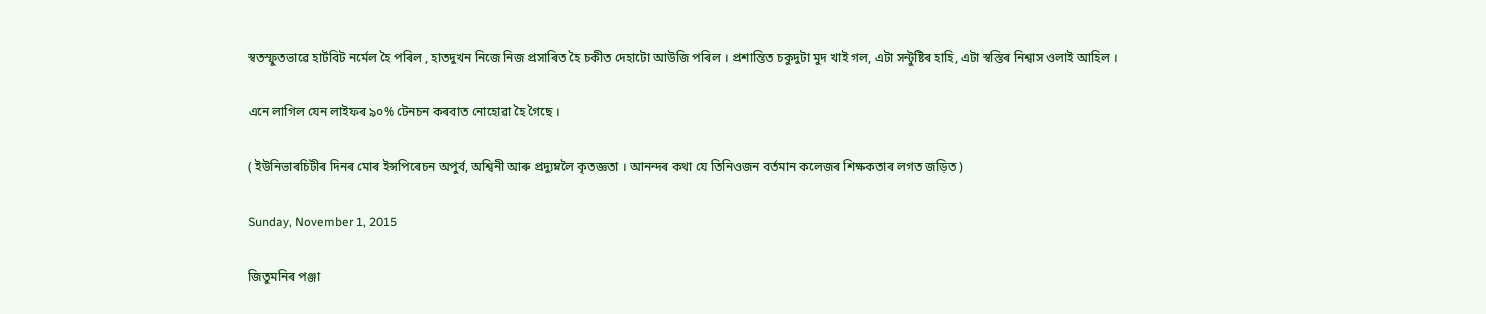স্বতস্ফুতভাৱে হাৰ্টবিট নৰ্মেল হৈ পৰিল , হাতদুখন নিজে নিজ প্ৰসাৰিত হৈ চকীত দেহাটো আউজি পৰিল । প্ৰশান্তিত চকুদুটা মুদ খাই গল, এটা সন্টুষ্টিৰ হাহি, এটা স্বস্তিৰ নিশ্বাস ওলাই আহিল ।

এনে লাগিল যেন লাইফৰ ৯০% টেনচন কৰবাত নোহোৱা হৈ গৈছে ।

( ইউনিভাৰচিটীৰ দিনৰ মোৰ ইন্সপিৰেচন অপুৰ্ব, অশ্বিনী আৰু প্ৰদ্যুম্নলৈ কৃতজ্ঞতা । আনন্দৰ কথা যে তিনিওজন বৰ্তমান কলেজৰ শিক্ষকতাৰ লগত জড়িত )

Sunday, November 1, 2015

জিতুমনিৰ পঞ্জা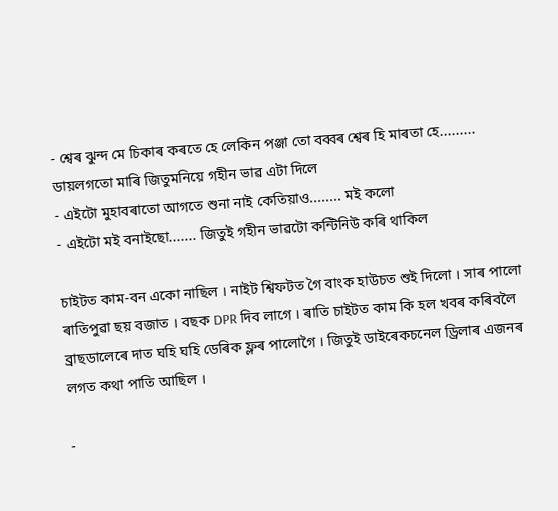- শ্বেৰ ঝুন্দ মে চিকাৰ কৰতে হে লেকিন পঞ্জা তো বব্বৰ শ্বেৰ হি মাৰতা হে......... ডায়লগতো মাৰি জিতুমনিয়ে গহীন ভাৱ এটা দিলে
- এইটো মুহাবৰাতো আগতে শুনা নাই কেতিয়াও........ মই কলো
- এইটো মই বনাইছো....... জিতুই গহীন ভাৱটো কন্টিনিউ কৰি থাকিল

চাইটত কাম-বন একো নাছিল । নাইট শ্বিফটত গৈ বাংক হাউচত শুই দিলো । সাৰ পালো ৰাতিপুৱা ছয় বজাত । বছক DPR দিব লাগে । ৰাতি চাইটত কাম কি হল খবৰ কৰিবলৈ ব্ৰাছডালেৰে দাত ঘহি ঘহি ডেৰিক ফ্লৰ পালোগৈ । জিতুই ডাইৰেকচনেল ড্ৰিলাৰ এজনৰ লগত কথা পাতি আছিল ।

-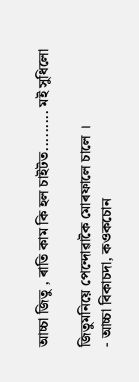আচ্চা জিতু , ৰাতি কাম কি হল চাইটত......... মই সুধিলো

জিতুমনিয়ে পেন্দোৱাকৈ মোৰফালে চালে ।
- আচ্চা বিকাচদা, কওকচোন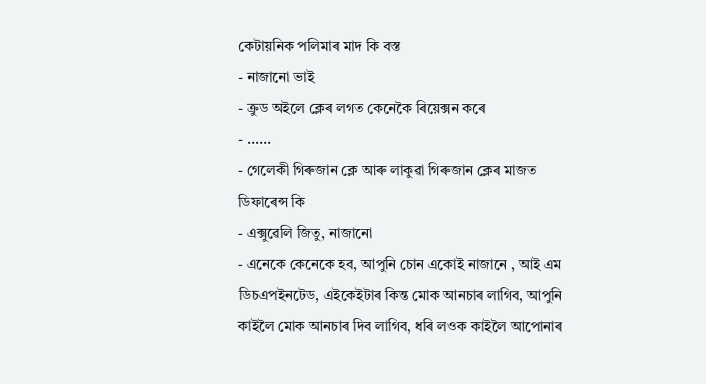কেটায়নিক পলিমাৰ মাদ কি বস্ত
- নাজানো ভাই
- ক্ৰুড অইলে ক্লেৰ লগত কেনেকৈ ৰিয়েক্সন কৰে
- ......
- গেলেকী গিৰুজান ক্লে আৰু লাকুৱা গিৰুজান ক্লেৰ মাজত ডিফাৰেন্স কি
- এক্সুৱেলি জিতু, নাজানো
- এনেকে কেনেকে হব, আপুনি চোন একোই নাজানে , আই এম ডিচএপইনটেড, এইকেইটাৰ কিন্ত মোক আনচাৰ লাগিব, আপুনি কাইলৈ মোক আনচাৰ দিব লাগিব, ধৰি লওক কাইলৈ আপোনাৰ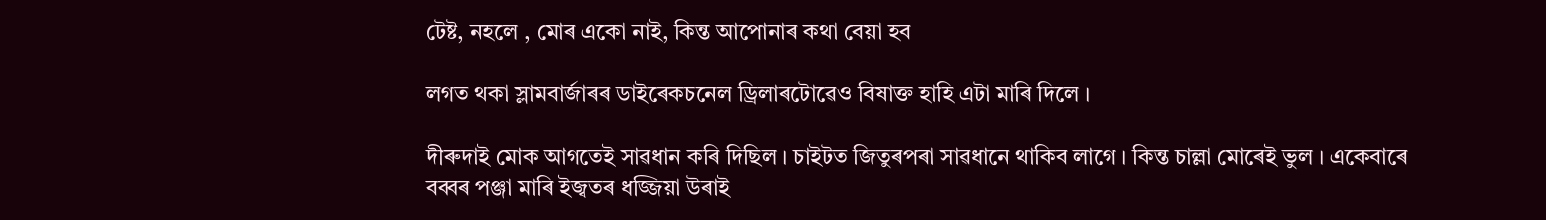টেষ্ট, নহলে , মোৰ একো নাই, কিন্ত আপোনাৰ কথা বেয়া হব

লগত থকা স্লামবাৰ্জাৰৰ ডাইৰেকচনেল ড্ৰিলাৰটোৱেও বিষাক্ত হাহি এটা মাৰি দিলে ।

দীৰুদাই মোক আগতেই সাৱধান কৰি দিছিল । চাইটত জিতুৰপৰা সাৱধানে থাকিব লাগে । কিন্ত চাল্লা মোৰেই ভুল । একেবাৰে বব্বৰ পঞ্জা মাৰি ইজ্বতৰ ধজ্জিয়া উৰাই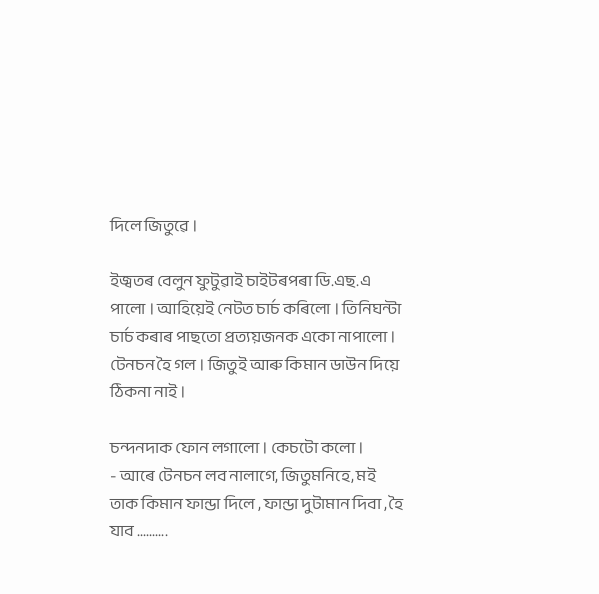দিলে জিতুৱে ।

ইজ্বতৰ বেলুন ফুটুৱাই চাইটৰপৰা ডি.এছ.এ পালো । আহিয়েই নেটত চাৰ্চ কৰিলো । তিনিঘন্টা চাৰ্চ কৰাৰ পাছতো প্ৰত্যয়জনক একো নাপালো । টেনচন হৈ গল । জিতুই আৰু কিমান ডাউন দিয়ে ঠিকনা নাই ।

চন্দনদাক ফোন লগালো । কেচটো কলো ।
- আৰে টেনচন লব নালাগে, জিতুমনিহে, মই তাক কিমান ফান্ডা দিলে , ফান্ডা দুটামান দিবা , হৈ যাব ..........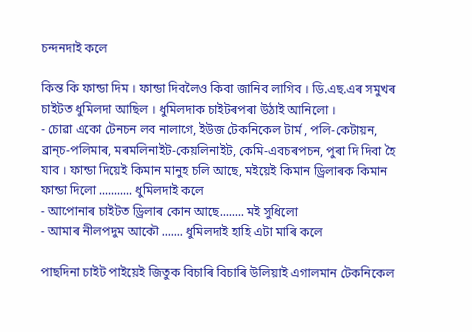চন্দনদাই কলে

কিন্ত কি ফান্ডা দিম । ফান্ডা দিবলৈও কিবা জানিব লাগিব । ডি.এছ.এৰ সমুখৰ চাইটত ধুমিলদা আছিল । ধুমিলদাক চাইটৰপৰা উঠাই আনিলো ।
- চোৱা একো টেনচন লব নালাগে, ইউজ টেকনিকেল টাৰ্ম , পলি-কেটায়ন, ব্ৰান্চ-পলিমাৰ, মৰমলিনাইট-কেয়লিনাইট, কেমি-এবচৰপচন, পুৰা দি দিবা হৈ যাব । ফান্ডা দিয়েই কিমান মানুহ চলি আছে, মইয়েই কিমান ড্ৰিলাৰক কিমান ফান্ডা দিলো ........... ধুমিলদাই কলে
- আপোনাৰ চাইটত ড্ৰিলাৰ কোন আছে........ মই সুধিলো
- আমাৰ নীলপদুম আকৌ ....... ধুমিলদাই হাহি এটা মাৰি কলে

পাছদিনা চাইট পাইয়েই জিতুক বিচাৰি বিচাৰি উলিয়াই এগালমান টেকনিকেল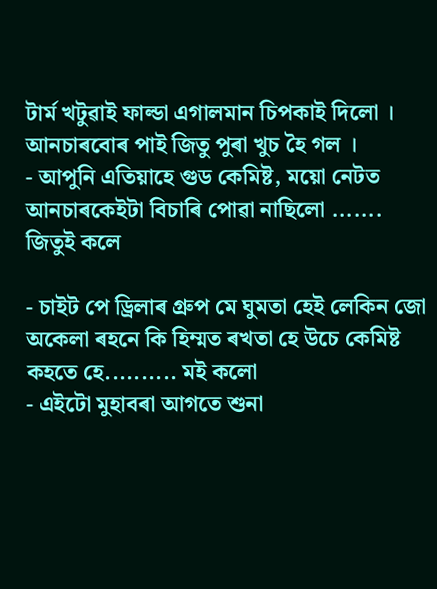টাৰ্ম খটুৱাই ফাল্ডা এগালমান চিপকাই দিলো । আনচাৰবোৰ পাই জিতু পুৰা খুচ হৈ গল ।
- আপুনি এতিয়াহে গুড কেমিষ্ট, ময়ো নেটত আনচাৰকেইটা বিচাৰি পোৱা নাছিলো ....... জিতুই কলে

- চাইট পে ড্ৰিলাৰ গ্ৰুপ মে ঘুমতা হেই লেকিন জো অকেলা ৰহনে কি হিম্মত ৰখতা হে উচে কেমিষ্ট কহতে হে.......... মই কলো
- এইটো মুহাবৰা আগতে শুনা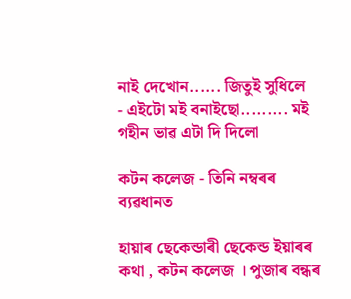নাই দেখোন...... জিতুই সুধিলে
- এইটো মই বনাইছো......... মই গহীন ভাৱ এটা দি দিলো

কটন কলেজ - তিনি নম্বৰৰ ব্যৱধানত

হায়াৰ ছেকেন্ডাৰী ছেকেন্ড ইয়াৰৰ কথা , কটন কলেজ । পুজাৰ বন্ধৰ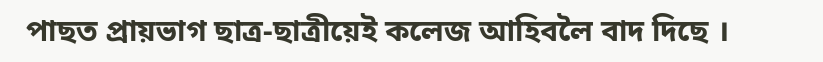পাছত প্ৰায়ভাগ ছাত্ৰ-ছাত্ৰীয়েই কলেজ আহিবলৈ বাদ দিছে ।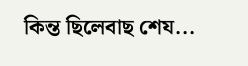কিন্ত ছিলেবাছ শেয...